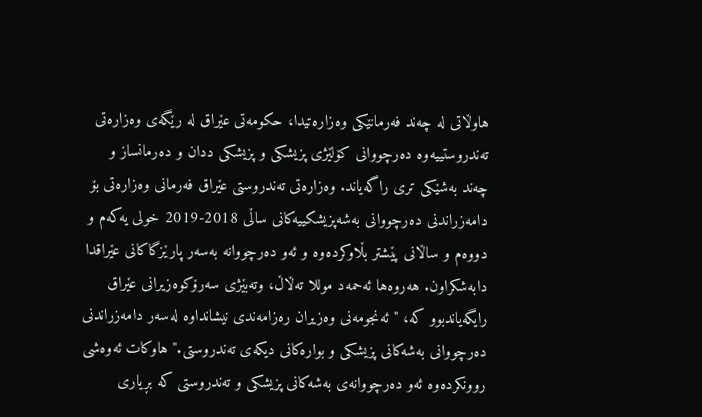هاوڵاتى له‌ چه‌ند فه‌رمانێکى وه‌زاره‌تیدا، حکومه‌تى عێراق له‌ رێگه‌ى وه‌زاره‌تى ته‌ندروستییه‌وه‌ ده‌رچووانى کۆلێژى پزیشکى و پزیشکى ددان و ده‌رمانساز و چه‌ند به‌شێکى ترى راگه‌یاند. وه‌زاره‌تى ته‌ندروستى عێراق فه‌رمانى وه‌زاره‌تى بۆ دامه‌زراندنى ده‌رچووانى به‌شه‌پزیشکییه‌کانى ساڵى 2018-2019 خولى یه‌که‌م و دووه‌م و ساڵانى پێشتر بڵاوکرده‌وه‌ و ئه‌و ده‌رچووانه‌ به‌سه‌ر پارێزگاکانى عێراقدا دابه‌شکراون. هه‌روه‌ها ئه‌حمه‌د موللا ته‌ڵاڵ، وته‌بێژى سه‌رۆکوه‌زیرانى عێراق رایگه‌یاندبوو که‌، "ئه‌نجومه‌نى وه‌زیران ره‌زامه‌ندى نیشانداوه‌ له‌سه‌ر دامه‌زراندنى ده‌رچووانى به‌شه‌کانى پزیشکى و بواره‌کانى دیکه‌ى ته‌ندروستی." هاوکات ئه‌وه‌شى روونکرده‌وه‌ ئه‌و ده‌رچووانه‌ى به‌شه‌کانى پزیشکى و ته‌ندروستى که‌ بڕیارى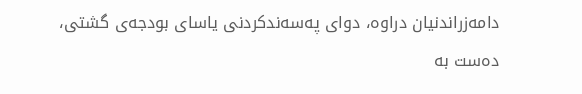دامه‌زراندنیان دراوه‌، دواى په‌سه‌ندکردنى یاساى بودجه‌ى گشتی، ده‌ست به‌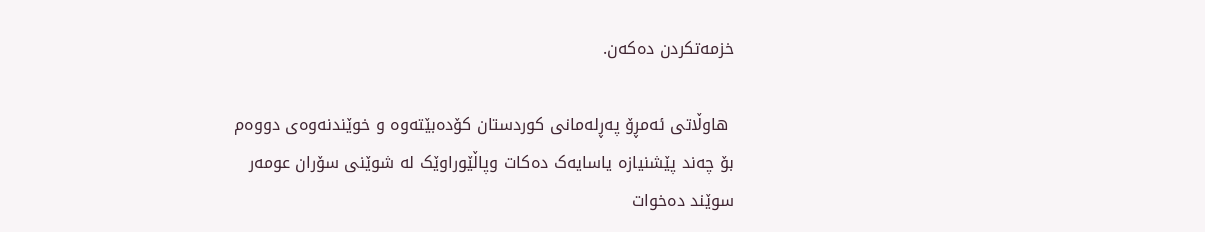خزمه‌تکردن ده‌که‌ن.

 هاوڵاتى ئه‌مڕۆ په‌ڕله‌مانى کوردستان کۆده‌بێته‌وه‌ و خوێندنه‌وه‌ى دووه‌م بۆ چه‌ند پێشنیازه‌ یاسایه‌ک ده‌کات وپاڵێوراوێک له‌ شوێنى سۆران عومه‌ر سوێند ده‌خوات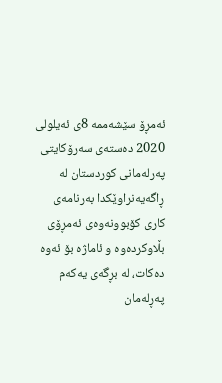ئه‌مڕۆ سێشه‌ممه‌ 8ى ئه‌یلولى 2020 ده‌سته‌ى سه‌رۆکایتى په‌رله‌مانى کوردستان له‌ ڕاگه‌یه‌نراوێکدا به‌رنامه‌ى کارى کۆبوونه‌وه‌ى ئه‌مڕۆى بڵاوکرده‌وه‌ و ئاماژه‌ بۆ ئه‌وه‌ ده‌کات، له‌ بڕگه‌ى یه‌که‌م په‌ڕله‌مان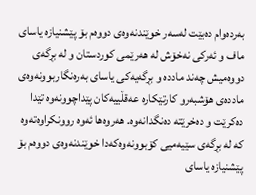به‌رده‌وام ده‌بێت له‌سه‌ر خوێندنه‌وه‌ى دووه‌م بۆ پێشنیازه‌ یاساى ماف و ئه‌رکى نه‌خۆش له‌ هه‌رێمى کوردستان و له‌ بڕگه‌ى دووه‌میش چه‌ند مادده‌ و بڕگه‌یه‌کى یاساى به‌ره‌نگاربوونه‌وه‌ى مادده‌ى هۆشبه‌رو کارتێکاره‌ عه‌قڵییه‌کان پێداچوونه‌وه‌ تێدا ده‌کرێت و ده‌خرێته‌ ده‌نگدانه‌وه‌. هه‌روه‌ها ئه‌وه‌ روونکراوه‌ته‌وه‌ که‌ له‌ بڕگه‌ى سێیه‌میى کۆبوونه‌وه‌که‌دا خوێندنه‌وه‌ى دووه‌م بۆ پێشنیازه‌ یاساى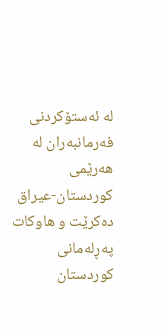له‌ ‌ئه‌ستۆکردنى فه‌رمانبه‌ران له‌ هه‌رێمى کوردستان-عیراق ده‌کرێت و هاوکات په‌ڕله‌مانى کوردستان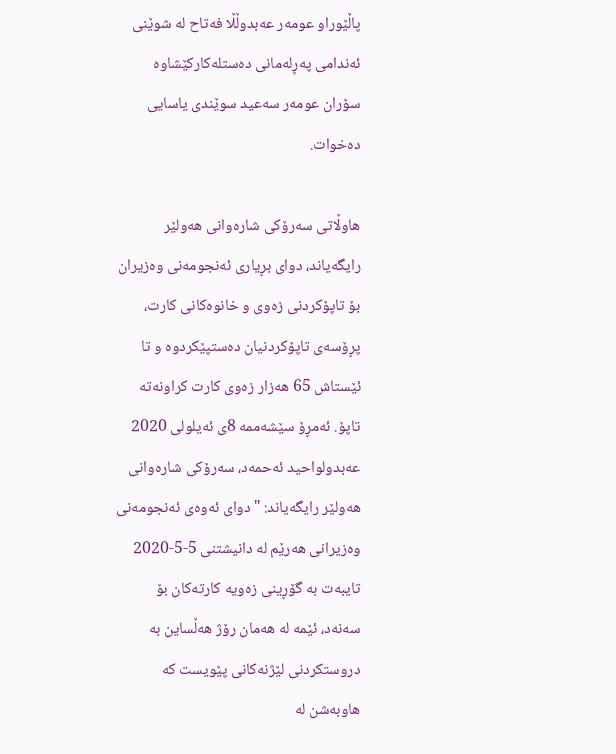پاڵێوراو عومه‌ر عه‌بدوڵڵا فه‌تاح له‌ ‌شوێنى ئه‌ندامى په‌ڕله‌مانى ده‌ستله‌کارکێشاوه‌ سۆران عومه‌ر سه‌عید سوێندى یاسایى ده‌خوات.

هاوڵاتى سه‌رۆکى شاره‌وانى هه‌ولێر رایگه‌یاند، دواى بڕیارى ئه‌نجومه‌نى وه‌زیران بۆ تاپۆکردنى زه‌وى و خانوه‌کانى کارت، پڕۆسه‌ى تاپۆکردنیان ده‌ستپێکردوه‌ و تا ئێستاش 65 هه‌زار زه‌وى کارت کراونه‌ته‌ تاپۆ. ئه‌مڕۆ سێشه‌ممه‌ 8ى ئه‌یلولى 2020 عه‌بدولواحید ئه‌حمه‌د، سه‌رۆکى شاره‌وانى هه‌ولێر رایگه‌یاند: "دواى ئه‌وه‌ى ئه‌نجومه‌نى وه‌زیرانى هه‌رێم له‌ دانیشتنى 5-5-2020 تایبه‌ت به‌ گۆڕینى زه‌ویه‌ کارته‌کان بۆ سه‌نه‌د، ئێمه‌ له‌ هه‌مان رۆژ هه‌ڵساین به‌ دروستکردنى لێژنه‌کانى پێویست که‌ هاوبه‌شن له‌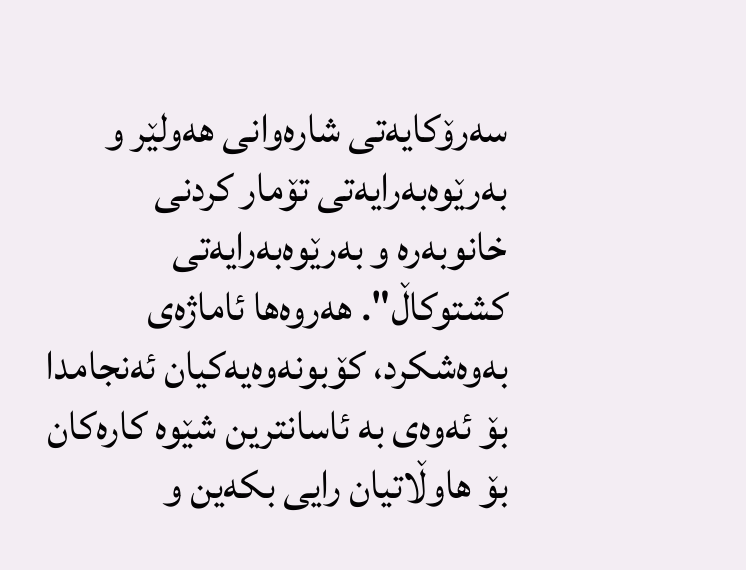سه‌رۆکایه‌تى شاره‌وانى هه‌ولێر و به‌رێوه‌به‌رایه‌تى تۆمار کردنى خانوبه‌ره‌ و به‌رێوه‌به‌رایه‌تى کشتوکاڵ". هه‌روه‌ها ئاماژه‌ى به‌وه‌شکرد، کۆبونه‌وه‌یه‌کیان ئه‌نجامدا بۆ ئه‌وه‌ى به‌ ئاسانترین شێوه‌ کاره‌کان بۆ هاوڵاتیان رایى بکه‌ین و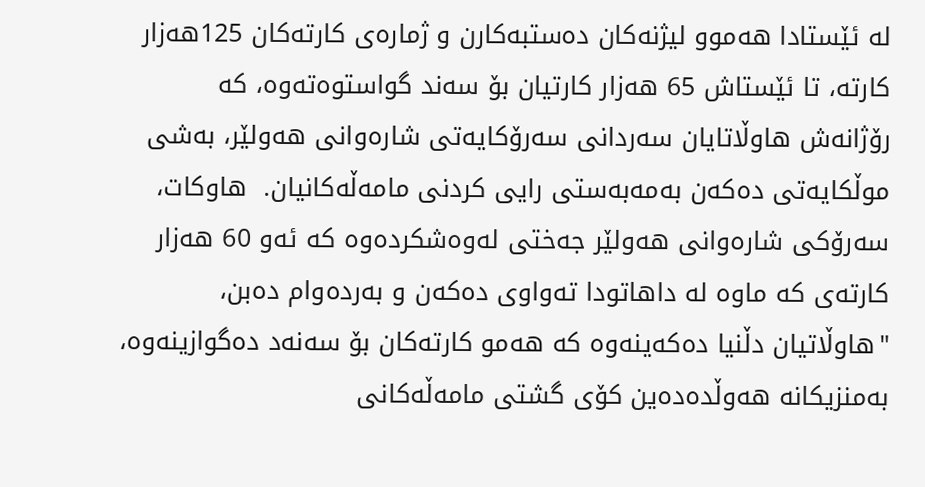له‌ ئێستادا هه‌موو لیژنه‌کان ده‌ستبه‌کارن و ژماره‌ى کارته‌کان 125هه‌زار کارته‌، تا ئێستاش 65 هه‌زار کارتیان بۆ سه‌ند گواستوه‌ته‌وه‌، که‌ رۆژانه‌ش هاوڵاتایان سه‌ردانى سه‌رۆکایه‌تى شاره‌وانى هه‌ولێر، به‌شى موڵکایه‌تى ده‌که‌ن به‌مه‌به‌ستى رایى کردنى مامه‌ڵه‌کانیان.  هاوکات، سه‌رۆکى شاره‌وانى هه‌ولێر جه‌ختى له‌وه‌شکرده‌وه‌ که‌ ئه‌و 60 هه‌زار کارته‌ى که‌ ماوه‌ له‌ داهاتودا ته‌واوى ده‌که‌ن و به‌رده‌وام ده‌بن، "هاوڵاتیان دڵنیا ده‌که‌ینه‌وه‌ که‌ هه‌مو کارته‌کان بۆ سه‌نه‌د ده‌گوازینه‌وه‌، به‌منزیکانه‌ هه‌وڵده‌ده‌ین‌ کۆى گشتى مامه‌ڵه‌کانى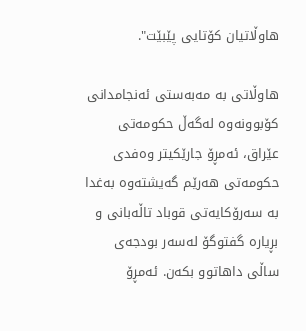هاوڵاتیان کۆتایى پێبێت".

هاوڵاتى به‌ مه‌به‌ستى ئه‌نجامدانى کۆبوونه‌وه‌ له‌گه‌ڵ حکومه‌تى عێراق، ئه‌مڕۆ جارێکیتر وه‌فدى حکومه‌تى هه‌رێم گه‌یشته‌وه‌ به‌غدا به‌ سه‌رۆکایه‌تى قوباد تاڵه‌بانى و بڕیاره‌ گفتوگۆ له‌سه‌ر بودجه‌ى ساڵى داهاتوو بکه‌ن. ئه‌مڕۆ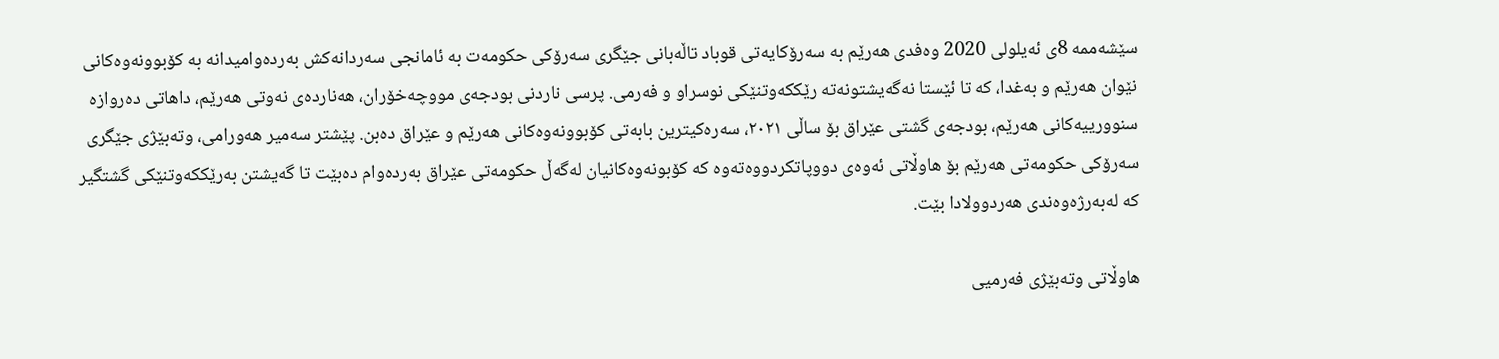سێشه‌ممه‌ 8ى ئه‌یلولى 2020 وه‌فدى هه‌رێم به‌‌ سه‌‌رۆکایه‌‌تى قوباد تاڵه‌‌بانى جێگرى سه‌‌رۆکى حکومه‌ت به‌ ئامانجى سه‌‌ردانه‌کش به‌‌رده‌‌وامیدانه‌‌ به‌‌ کۆبوونه‌‌وه‌‌کانى نێوان ھه‌‌رێم و به‌‌غدا، که‌ تا ئێستا نه‌گه‌یشتونه‌ته‌ رێککه‌وتنێکى نوسراو و فه‌رمى. پرسى ناردنى بودجه‌ى مووچه‌خۆران، هه‌نارده‌ى نه‌وتى هه‌رێم، داهاتى ده‌روازه‌ سنوورییه‌کانى هه‌رێم، بودجه‌ى گشتى عێراق بۆ ساڵى ٢٠٢١،‌‌ سه‌ره‌کیترین بابه‌تى کۆبوونه‌وه‌کانى هه‌رێم و عێراق ده‌بن. پێشتر سه‌میر هه‌ورامى، وته‌بێژى جێگرى سه‌رۆکى حکومه‌تى هه‌رێم بۆ هاوڵاتى ئه‌وه‌ى دووپاتکردووه‌ته‌وه‌ که‌ کۆبونه‌وه‌کانیان له‌گه‌ڵ حکومه‌تى عێراق به‌رده‌وام ده‌بێت تا گه‌یشتن به‌رێککه‌وتنێکى گشتگیر که‌ له‌به‌رژه‌وه‌ندى هه‌ردوولادا بێت.

هاوڵاتى وته‌بێژى فه‌رمیى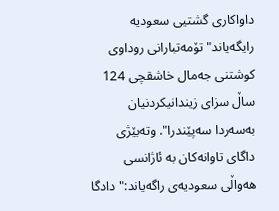داواکاری گشتیى سعودیه‌ رایگه‌یاند" تۆمه‌تبارانى روداوى کوشتنى جه‌مال خاشقچى 124 ساڵ سزاى زیندانیکردنیان به‌سه‌ردا سه‌پێندرا". وته‌بێژى داگاى تاوانه‌کان به‌ ئاژانسى هه‌واڵى سعودیه‌ى راگه‌یاند:" دادگا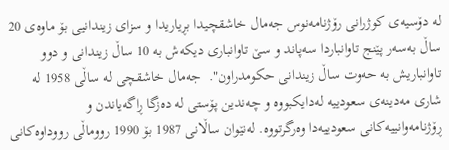له‌ دۆسیه‌ى کوژرانى رۆژنامه‌نوس جه‌مال خاشقچیدا بڕیاریدا و سزاى زیندانیى بۆ ماوه‌ى 20 ساڵ به‌سه‌ر پێنج تاوانباردا سه‌پاند و سێ تاوانبارى دیکه‌ش به‌ 10 ساڵ زیندانى و دوو تاوانباریش به‌ حه‌وت ساڵ زیندانى حکومدراون".  جه‌مال خاشقچى له‌ ساڵى 1958 له‌ شارى مه‌دینه‌ى سعودییه‌ له‌دایکبووه‌ و چه‌ندین پۆستى له‌ ده‌زگا ڕاگه‌یاندن و ڕۆژنامه‌وانییه‌کانى سعودییه‌دا وه‌رگرتووه‌. له‌نێوان ساڵانى 1987 بۆ 1990 رووماڵى رووداوه‌کانى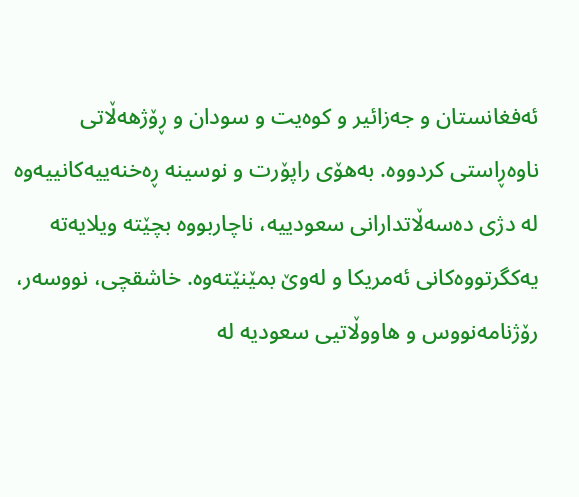ئه‌فغانستان و جه‌زائیر و کوه‌یت و سودان و ڕۆژهه‌ڵاتى ناوه‌ڕاستى کردووه‌. به‌هۆى راپۆرت و نوسینه‌ ڕه‌خنه‌ییه‌کانییه‌وه‌ له‌ دژى ده‌سه‌ڵاتدارانى سعودییه‌، ناچاربووه‌ بچێته‌ ویلایه‌ته‌ یه‌کگرتووه‌کانى ئه‌مریکا و له‌وێ بمێنێته‌وه‌. خاشقچی، نووسه‌ر، رۆژنامه‌نووس و هاووڵاتیى سعودیه‌ له‌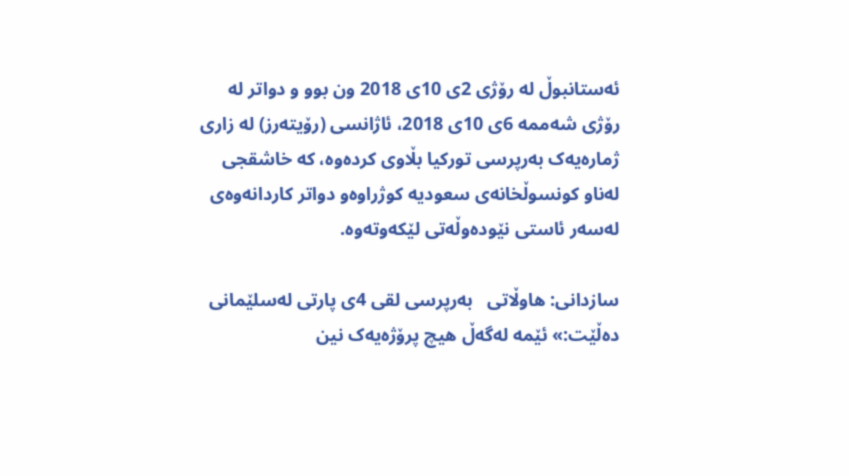ئه‌ستانبوڵ له‌ رۆژى 2ى 10ى 2018 ون بوو و دواتر له‌ رۆژى شه‌ممه‌ 6ى 10ى 2018، ئاژانسى (رۆیته‌رز) له‌ زارى ژماره‌یه‌ک به‌رپرسى تورکیا بڵاوى کرده‌وه‌، که‌ خاشقجى له‌ناو کونسوڵخانه‌ى سعودیه‌ کوژراوه‌و دواتر کاردانه‌وه‌ى له‌سه‌ر ئاستى نێوده‌وڵه‌تى لێکه‌وته‌وه‌.

سازدانى: ھاوڵاتی   به‌رپرسى لقى 4ى پارتى له‌سلێمانى ده‌ڵێت:» ئێمه‌ له‌گه‌ڵ هیچ پرۆژه‌یه‌ک نین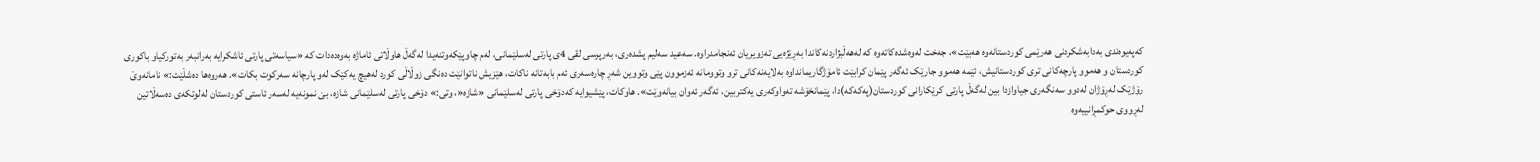که‌په‌یوه‌ندى به‌دابه‌شکردنى هه‌رێمى کوردستانه‌وه‌ هه‌بێت»، جه‌خت له‌وه‌شده‌کاته‌وه‌ که‌ له‌هه‌ڵبژاردنه‌کاندا به‌ڕێژه‌یى ته‌زویریان ئه‌نجامدراوه‌. سه‌عید سه‌لیم پشده‌رى، به‌رپرسى لقى 4ى پارتى له‌سلێمانى، له‌م چاوپێکه‌وتنه‌یدا له‌گه‌ڵ ‌ھاوڵاتی ئاماژه‌ به‌وه‌ده‌دات که‌ «سیاسه‌تى پارتى ئاشکرایه‌ به‌رانبه‌ر به‌تورکیاو باکورى کوردستان و هه‌موو پارچه‌کانى ترى کوردستانیش، ئێمه‌ هه‌موو جارێک ئه‌گه‌ر پێمان کرابێت ئامۆژگاریمانداوه‌ به‌لایه‌نه‌کانى ترو وتوومانه‌ ئه‌زموون پێى وتووین شه‌ڕ چاره‌سه‌رى ئه‌م بابه‌تانه‌ ناکات، هێزیش ناتوانێت ده‌نگى زوڵاڵى کورد له‌هیچ یه‌کێک له‌و پارچانه‌ سه‌رکوت بکات». هه‌روه‌ها ده‌شڵێت:» نامانه‌وێ رۆژێک له‌ڕۆژان له‌دوو سه‌نگه‌رى جیاوازدا بین له‌گه‌ڵ پارتى کرێکارانى کوردستان(په‌که‌که‌)دا، پێمانخۆشه‌ ته‌واوکه‌رى یه‌کتربین، ئه‌گه‌ر ئه‌وان بیانه‌وێت». هاوکات، پێشیوایه‌ که‌دۆخى پارتى له‌سلێمانى «شازه‌«، وتى:» دۆخى پارتى له‌سلێمانى شازه‌، بێ نمونه‌یه‌ له‌سه‌ر ئاستى کوردستان له‌لوتکه‌ى ده‌سه‌ڵاتین له‌ڕووى حوکمڕانییه‌وه‌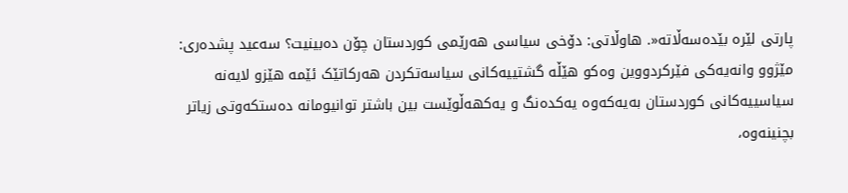پارتى لێره‌ بێده‌سه‌ڵاته‌«. ھاوڵاتی: دۆخى سیاسى هه‌رێمى کوردستان چۆن ده‌بینیت؟ سه‌عید پشده‌رى: مێژوو وانه‌یه‌کى فێرکردووین وه‌کو هێڵه‌ گشتییه‌کانى سیاسه‌تکردن هه‌رکاتێک ئێمه‌ هێزو لایه‌نه‌ سیاسییه‌کانى کوردستان به‌یه‌که‌وه‌ یه‌کده‌نگ و یه‌کهه‌ڵوێست بین باشتر توانیومانه‌ ده‌ستکه‌وتى زیاتر بچنینه‌وه‌،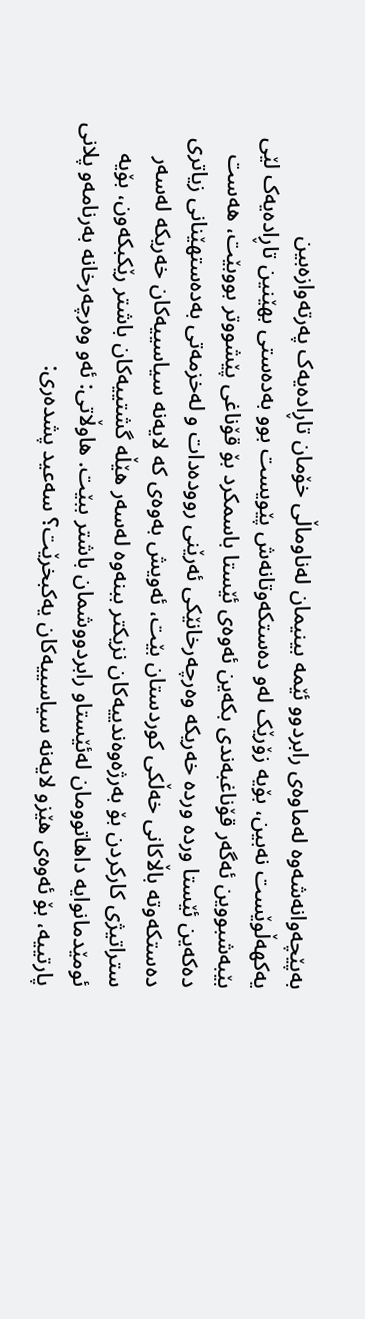به‌پێچه‌وانه‌شه‌وه‌ له‌ماوه‌ى رابردوو ئێمه‌ بینیمان له‌ناوماڵى خۆمان تاڕاده‌یه‌ک په‌رته‌وازه‌بین یه‌کهه‌ڵوێست نه‌بین، بۆیه‌ زۆرێک له‌و ده‌ستکه‌وتانه‌ش پێویست بوو به‌ده‌ستى بهێنین تاڕاده‌یه‌ک لێى بێبه‌شبووین ئه‌گه‌ر قۆناغبه‌ندى بکه‌ین ئه‌وه‌ى ئێستا باسمکرد بۆ قۆناغى پێشووتر بووبێت، هه‌ست ده‌که‌ین ئێستا ورده‌ ورده‌ خه‌ریکه‌ وه‌رچه‌رخانێکى ئه‌رێنى رووده‌دات و له‌خزمه‌تى به‌ده‌ستهێنانى زیاترى ده‌ستکه‌وته‌ باڵاکانى خه‌ڵکى کوردستان بێت، ئه‌ویش به‌وه‌ى که‌ لایه‌نه‌ سیاسییه‌کان خه‌ریکه‌ له‌سه‌ر ستراتیژى کارکردن بۆ به‌رژه‌وه‌ندییه‌کان نزیکتر ببنه‌وه‌ له‌سه‌ر هێڵه‌ گشتییه‌کان باشتر رێکبکه‌ون، بۆیه‌ ئومێدمانوایه‌ داهاتوومان له‌ئێستاو رابردووشمان باشتر ببێت. ھاوڵاتی: ئه‌و وه‌رچه‌رخانه‌ به‌رنامه‌و پلانى پارتییه‌، بۆ ئه‌وه‌ى هێزو لایه‌نه‌ سیاسییه‌کان یه‌کبخرێت؟ سه‌عید پشده‌رى: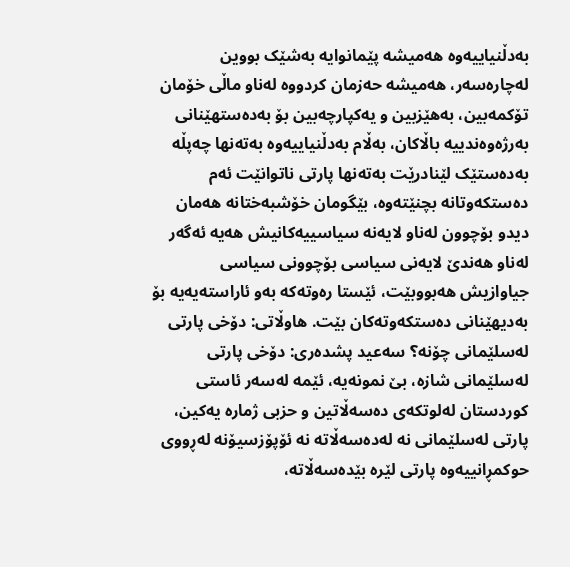به‌دڵنیاییه‌وه‌ هه‌میشه‌ پێمانوایه‌ به‌شێک بووین له‌چاره‌سه‌ر، هه‌میشه‌ حه‌زمان کردووه‌ له‌ناو ماڵى خۆمان تۆکمه‌بین، به‌هێزبین و یه‌کپارچه‌بین بۆ به‌ده‌ستهێنانى به‌رژه‌وه‌ندییه‌ باڵاکان، به‌ڵام به‌دڵنیاییه‌وه‌ به‌ته‌نها چه‌پڵه‌ به‌ده‌ستێک لێنادرێت به‌ته‌نها پارتى ناتوانێت ئه‌م ده‌ستکه‌وتانه‌ بچنێته‌وه‌، بێگومان خۆشبه‌ختانه‌ هه‌مان دیدو بۆچوون له‌ناو لایه‌نه‌ سیاسییه‌کانیش هه‌یه‌ ئه‌گه‌ر له‌ناو هه‌ندێ لایه‌نى سیاسى بۆچوونى سیاسى جیاوازیش هه‌بووبێت، ئێستا ره‌وته‌که‌ به‌و ئاراسته‌یه‌یه‌ بۆ به‌دیهێنانى ده‌ستکه‌وته‌کان بێت. ھاوڵاتی: دۆخى پارتى له‌سلێمانى چۆنه‌؟ سه‌عید پشده‌رى: دۆخى پارتى له‌سلێمانى شازه‌، بێ نمونه‌یه‌، ئێمه‌ له‌سه‌ر ئاستى کوردستان له‌لوتکه‌ى ده‌سه‌ڵاتین و حزبى ژماره‌ یه‌کین، پارتى له‌سلێمانى نه‌ له‌ده‌سه‌ڵاته‌ نه‌ ئۆپۆزسیۆنه‌ له‌ڕووى حوکمڕانییه‌وه‌ پارتى لێره‌ بێده‌سه‌ڵاته‌،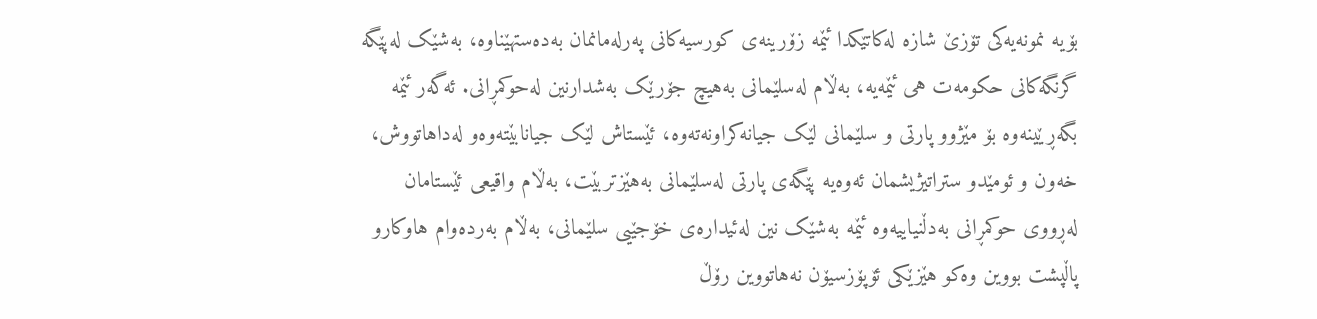بۆیه‌ نمونه‌یه‌کى تۆزێ شازه‌ له‌کاتێکدا ئێمه‌ زۆرینه‌ى کورسیه‌کانى په‌رله‌مانمان به‌ده‌ستهێناوه‌، به‌شێک له‌پێگه‌ گرنگه‌کانى حکومه‌ت هى ئێمه‌یه‌، به‌ڵام له‌سلێمانى به‌هیچ جۆرێک به‌شدارنین له‌حوکمڕانى. ئه‌گه‌ر ئێمه‌ بگه‌ڕێینه‌وه‌ بۆ مێژوو پارتى و سلێمانى لێک جیانه‌کراونه‌ته‌وه‌، ئێستاش لێک جیانابێته‌وه‌و له‌داهاتووش، خه‌ون و ئومێدو ستراتیژیشمان ئه‌وه‌یه‌ پێگه‌ى پارتى له‌سلێمانى به‌هێزتربێت، به‌ڵام واقیعى ئێستامان له‌ڕووى حوکمڕانى به‌دڵنیاییه‌وه‌ ئێمه‌ به‌شێک نین له‌ئیداره‌ى خۆجێیی سلێمانى، به‌ڵام به‌رده‌وام هاوکارو پاڵپشت بووین وه‌کو هێزێکى ئۆپۆزسیۆن نه‌هاتووین رۆڵ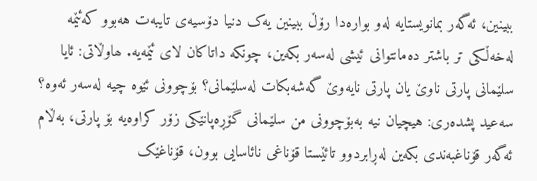ببینین، ئه‌گه‌ر بمانویستایه‌ له‌و بواره‌دا رۆڵ ببینین یه‌ک دنیا دۆسیه‌ى تایبه‌ت هه‌بوو که‌ئێمه‌ له‌خه‌ڵکى تر باشتر ده‌مانتوانى ئیشى له‌سه‌ر بکه‌ین، چونکه‌ داتاکان لای ئێمه‌یه‌. ھاوڵاتی: ئایا سلێمانى پارتى ناوێ یان پارتى نایه‌وێ گه‌شه‌بکات له‌سلێمانى؟ بۆچوونى ئێوه‌ چیه‌ له‌سه‌ر ئه‌وه‌؟ سه‌عید پشده‌رى: هیچیان نیه‌ به‌بۆچوونى من سلێمانى گۆڕه‌پانێکى زۆر کراوه‌یه‌ بۆ پارتى، به‌ڵام ئه‌گه‌ر قۆناغبه‌ندى بکه‌ین له‌ڕابردوو تائێستا قۆناغى نائاسایی بوون، قۆناغێک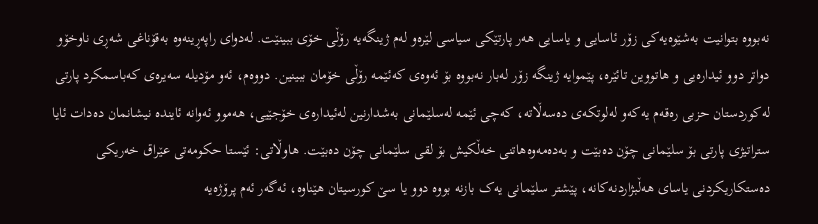نه‌بووه‌ بتوانیت به‌شێوه‌یه‌کى زۆر ئاسایی و یاسایی هه‌ر پارتێکى سیاسى لێره‌و له‌م ژینگه‌یه‌ رۆڵى خۆى ببینێت. له‌دواى راپه‌ڕینه‌وه‌ به‌قۆناغى شه‌ڕى ناوخۆو دواتر دوو ئیداره‌یی و هاتووین تائێره‌، پێموایه‌ ژینگه‌ زۆر له‌بار نه‌بووه‌ بۆ ئه‌وه‌ى که‌ئێمه‌ رۆڵى خۆمان ببینین. دووه‌م، ئه‌و مۆدیله‌ سه‌یره‌ى که‌باسمکرد پارتى له‌کوردستان حزبى ره‌قه‌م یه‌که‌و له‌لوتکه‌ى ده‌سه‌ڵاته‌، که‌چى ئێمه‌ له‌سلێمانى به‌شدارنین له‌ئیداره‌ى خۆجێیی، هه‌موو ئه‌وانه‌ ئاینده‌ نیشانمان ده‌دات ئایا ستراتیژى پارتى بۆ سلێمانى چۆن ده‌بێت و به‌ده‌مه‌وه‌هاتنى خه‌ڵکیش بۆ لقى سلێمانى چۆن ده‌بێت. ھاوڵاتی: ئێستا حکومه‌تى عێراق خه‌ریکى ده‌ستکاریکردنى یاسای هه‌ڵبژاردنه‌کانه‌، پێشتر سلێمانى یه‌ک بازنه‌ بووه‌ دوو یا سێ کورسیتان هێناوه‌، ئه‌گه‌ر ئه‌م پرۆژه‌یه‌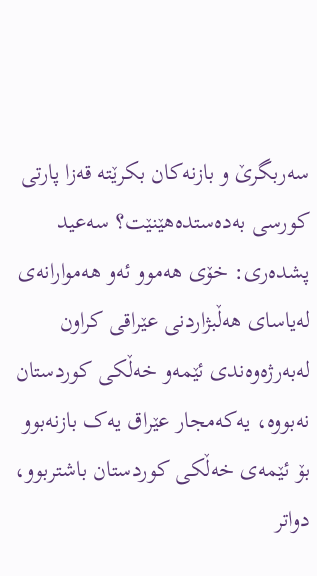سه‌ربگرێ و بازنه‌کان بکرێته‌ قه‌زا پارتى کورسى به‌ده‌ستده‌هێنێت؟ سه‌عید پشده‌رى: خۆى هه‌موو ئه‌و هه‌موارانه‌ى له‌یاساى هه‌ڵبژاردنى عێراقى کراون له‌به‌رژه‌وه‌ندى ئێمه‌و خه‌ڵکى کوردستان نه‌بووه‌، یه‌که‌مجار عێراق یه‌ک بازنه‌بوو بۆ ئێمه‌ى خه‌ڵکى کوردستان باشتربوو، دواتر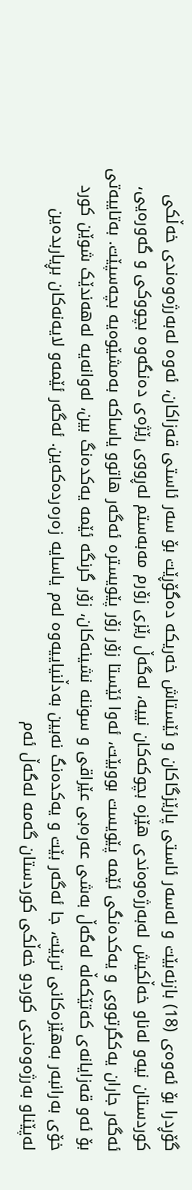گۆڕدرا بۆ ئه‌وه‌ى (18) بازنه‌بێت و له‌سه‌ر ئاستى پارێزگاکان و ئێستاش خه‌ریکه‌ ده‌گۆڕێت بۆ سه‌ر ئاستى قه‌زاکان، ئه‌وه‌ له‌به‌رژه‌وه‌ندى خه‌ڵکى کوردستان نیه‌و له‌ناو خه‌ڵکیش له‌به‌رژه‌وه‌ندى هێزه‌ بچوکه‌کان نییه‌، له‌گه‌ڵ رێزى زۆرم مه‌به‌ستم له‌ڕووى رێژه‌ى ده‌نگه‌وه‌ بچووکى و گه‌وره‌یی، ئه‌گه‌ر جاران یه‌کگرتووى و یه‌کده‌نگى ئێمه‌ پێویست بووبێت، ئه‌وا ئێستا زۆر زۆر پێویستره‌ ئه‌گه‌ر هاتوو یاساکه‌ به‌مشێوه‌یه‌ بچه‌سپێت. به‌تایبه‌تى بۆ ئه‌و قه‌زایانه‌ى که‌تێکه‌ڵه‌ له‌گه‌ڵ به‌شى عه‌ره‌بى عێراقى و سوننه‌ نشینه‌کان، زۆر گرنگه‌ ئێمه‌ یه‌کده‌نگ بین، له‌وانه‌یه‌ له‌هه‌ندێک شوێن کورد خۆى به‌رانبه‌ر به‌هێزه‌کانى تربێت، جا ئه‌گه‌ر بێت و یه‌کده‌نگ نه‌بین به‌دڵنیاییه‌وه‌ له‌م یاسایه‌ زه‌ره‌رده‌که‌ین. ئه‌گه‌ر ئێمه‌و لایه‌نه‌کان بڕیاربده‌ین له‌پێناو به‌رژه‌وه‌ندى کوردو خه‌ڵکى کوردستان گه‌مه‌ له‌گه‌ڵ ئه‌م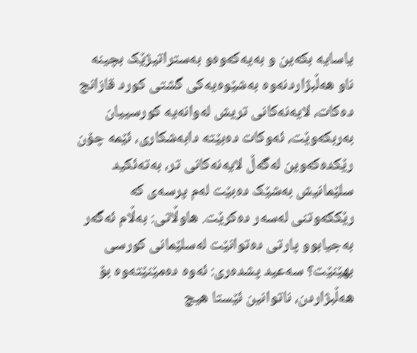یاسایه‌ بکه‌ین و به‌یه‌که‌وه‌و به‌ستراتیژێک بچینه‌ ناو هه‌ڵبژاردنه‌وه‌ به‌شێوه‌یه‌کى گشتى کورد قازانج ده‌کات، لایه‌نه‌کانى تریش له‌وانه‌یه‌ کورسییان به‌ربکه‌وێت، ئه‌وکات ده‌بێته‌ دابه‌شکارى، ئێمه‌ چۆن رێکده‌که‌وین له‌گه‌ڵ لایه‌نه‌کانى تر، به‌ته‌ئکید سلێمانیش به‌شێک ده‌بێت له‌م پرسه‌ى که‌ رێککه‌وتنى له‌سه‌ر ده‌کرێت. ھاوڵاتی: به‌ڵام ئه‌گه‌ر به‌جیابوو پارتى ده‌توانێت له‌سلێمانى کورسى بهێنێت؟ سه‌عید پشده‌رى: ئه‌وه‌ ده‌مێنێته‌وه‌ بۆ هه‌ڵبژاردن، ناتوانین ئێستا هیچ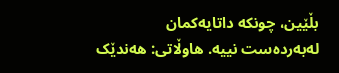بڵێین، چونکه‌ داتایه‌کمان له‌به‌رده‌ست نییه‌. ھاوڵاتی: هه‌ندێک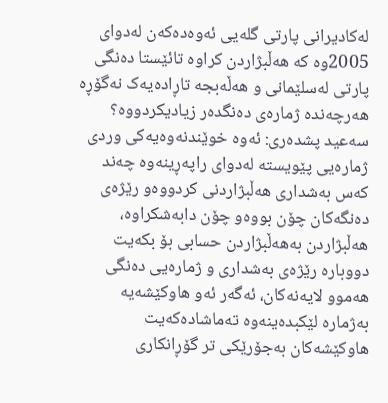له‌کادیرانى پارتى گله‌یی ئه‌وه‌ده‌که‌ن له‌دواى 2005وه‌ که‌ هه‌ڵبژاردن کراوه‌ تائێستا ده‌نگى پارتى له‌سلێمانى و هه‌ڵه‌بجه‌ تاڕاده‌یه‌ک نه‌گۆڕه‌ هه‌رچه‌نده‌ ژماره‌ى ده‌نگده‌ر زیادیکردووه‌؟ سه‌عید پشده‌رى: ئه‌وه‌ خوێندنه‌وه‌یه‌کى وردى ژماره‌یی پێویسته‌ له‌دواى راپه‌ڕینه‌وه‌ چه‌ند که‌س به‌شدارى هه‌ڵبژاردنى کردووه‌و رێژه‌ى ده‌نگه‌کان چۆن بووه‌و چۆن دابه‌شکراوه‌، هه‌ڵبژاردن به‌هه‌ڵبژاردن حسابى بۆ بکه‌یت دووباره‌ رێژه‌ى به‌شدارى و ژماره‌یى ده‌نگى هه‌موو لایه‌نه‌کان، ئه‌گه‌ر ئه‌و هاوکێشه‌یه‌ به‌ژماره‌ لێکبده‌ینه‌وه‌ ته‌ماشاده‌که‌یت هاوکێشه‌کان به‌جۆرێکى تر گۆڕانکارى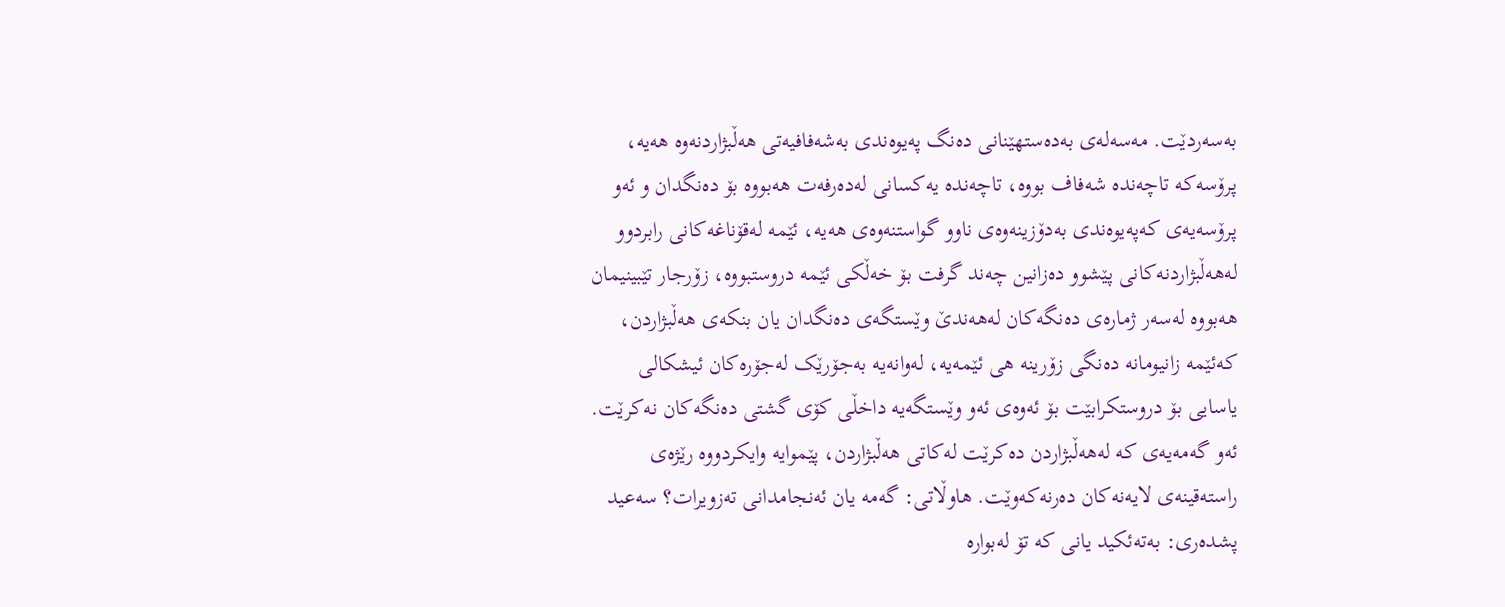به‌سه‌ردێت. مه‌سه‌له‌ى به‌ده‌ستهێنانى ده‌نگ په‌یوه‌ندى به‌شه‌فافیه‌تى هه‌ڵبژاردنه‌وه‌ هه‌یه‌، پرۆسه‌که‌ تاچه‌نده‌ شه‌فاف بووه‌، تاچه‌نده‌ یه‌کسانى له‌ده‌رفه‌ت هه‌بووه‌ بۆ ده‌نگدان و ئه‌و پرۆسه‌یه‌ى که‌په‌یوه‌ندى به‌دۆزینه‌وه‌ى ناوو گواستنه‌وه‌ى هه‌یه‌، ئێمه‌ له‌قۆناغه‌کانى رابردوو له‌هه‌ڵبژاردنه‌کانى پێشوو ده‌زانین چه‌ند گرفت بۆ خه‌ڵکى ئێمه‌ دروستبووه‌، زۆرجار تێبینیمان هه‌بووه‌ له‌سه‌ر ژماره‌ى ده‌نگه‌کان له‌هه‌ندێ وێستگه‌ى ده‌نگدان یان بنکه‌ى هه‌ڵبژاردن، که‌ئێمه‌ زانیومانه‌ ده‌نگى زۆرینه‌ هى ئێمه‌یه‌، له‌وانه‌یه‌ به‌جۆرێک له‌جۆره‌کان ئیشکالى یاسایی بۆ دروستکرابێت بۆ ئه‌وه‌ى ئه‌و وێستگه‌یه‌ داخڵى کۆى گشتى ده‌نگه‌کان نه‌کرێت. ئه‌و گه‌مه‌یه‌ى که‌ له‌هه‌ڵبژاردن ده‌کرێت له‌کاتى هه‌ڵبژاردن، پێموایه‌ وایکردووه‌ رێژه‌ى راسته‌قینه‌ى لایه‌نه‌کان ده‌رنه‌که‌وێت. ھاوڵاتی: گه‌مه‌ یان ئه‌نجامدانى ته‌زویرات؟ سه‌عید پشده‌رى: به‌ته‌ئکید یانى که‌ تۆ له‌بواره‌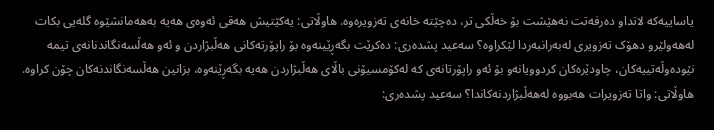یاساییه‌که‌ لاتداو ده‌رفه‌تت نه‌هێشت بۆ خه‌ڵکى تر، ده‌چێته‌ خانه‌ى ته‌زویره‌وه‌. ھاوڵاتی: یه‌کێتیش هه‌قى ئه‌وه‌ى هه‌یه‌ به‌هه‌مانشێوه‌ گله‌یی بکات له‌هه‌ولێرو دهۆک ته‌زویرى له‌به‌رانبه‌ردا لێکراوه‌؟ سه‌عید پشده‌رى: ده‌کرێت بگه‌ڕێینه‌وه‌ بۆ راپۆرته‌کانى هه‌ڵبژاردن و ئه‌و هه‌ڵسه‌نگاندنانه‌ى تیمه‌ نێوده‌وڵه‌تییه‌کان، چاودێره‌کان کردوویانه‌و بۆ ئه‌و راپۆرتانه‌ى که‌ له‌کۆمسیۆنى باڵاى هه‌ڵبژاردن هه‌یه‌ بگه‌ڕێنه‌وه‌، بزانین هه‌ڵسه‌نگاندنه‌کان چۆن کراوه‌. ھاوڵاتی: واتا ته‌زویرات هه‌بووه‌ له‌هه‌ڵبژاردنه‌کاندا؟ سه‌عید پشده‌رى: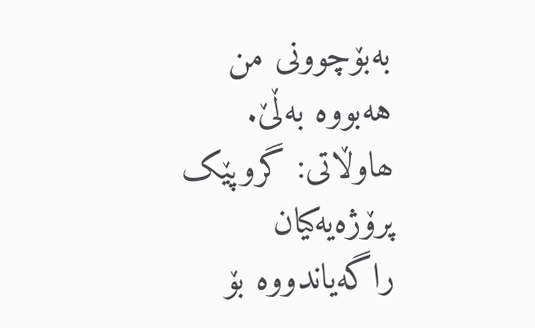به‌بۆچوونى من هه‌بووه‌ به‌ڵێ. ھاوڵاتی: گروپێک پرۆژه‌یه‌کیان راگه‌یاندووه‌ بۆ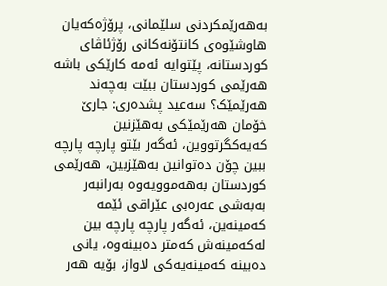به‌هه‌رێمکردنى سلێمانى، پرۆژه‌که‌یان هاوشێوه‌ى کانتۆنه‌کانى رۆژئاڤاى کوردستانه‌، پێتوایه‌ ئه‌مه‌ کارێکى باشه‌ هه‌رێمى کوردستان ببێت به‌چه‌ند هه‌رێمێک؟ سه‌عید پشده‌رى: جارێ خۆمان هه‌رێمێکى به‌هێزنین که‌یه‌کگرتووین، ئه‌گه‌ر بێتو پارچه‌ پارچه‌ ببین چۆن ده‌توانین به‌هێزبین، هه‌رێمى کوردستان به‌هه‌موویه‌وه‌ به‌رانبه‌ر به‌به‌شى عه‌ره‌بى عێراقى ئێمه‌ که‌مینه‌ین، ئه‌گه‌ر پارچه‌ پارچه‌ بین له‌که‌مینه‌ش که‌متر ده‌بینه‌وه‌، یانى ده‌بینه‌ که‌مینه‌یه‌کى لاواز، بۆیه‌ هه‌ر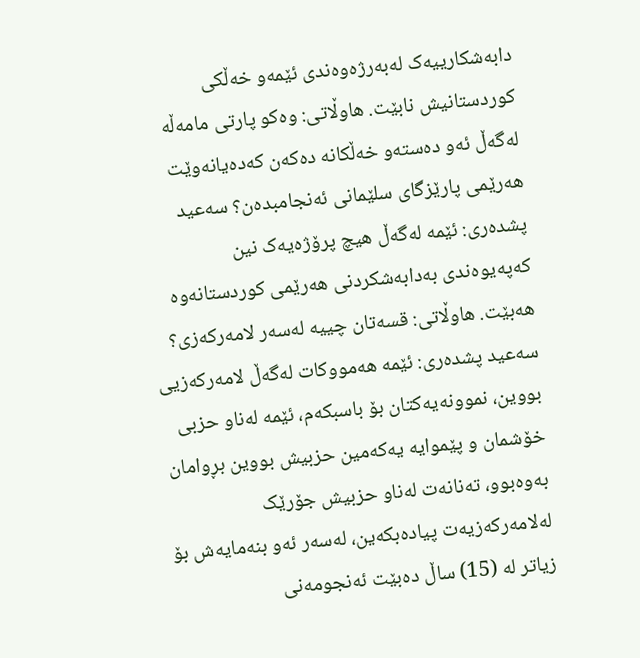دابه‌شکارییه‌ک له‌به‌رژه‌وه‌ندى ئێمه‌و خه‌ڵکى کوردستانیش نابێت. ھاوڵاتی: وه‌کو پارتى مامه‌ڵه‌ له‌گه‌ڵ ئه‌و ده‌سته‌و خه‌ڵکانه‌ ده‌که‌ن که‌ده‌یانه‌وێت هه‌رێمى پارێزگاى سلێمانى ئه‌نجامبده‌ن؟ سه‌عید پشده‌رى: ئێمه‌ له‌گه‌ڵ هیچ پرۆژه‌یه‌ک نین که‌په‌یوه‌ندى به‌دابه‌شکردنى هه‌رێمى کوردستانه‌وه‌ هه‌بێت. ھاوڵاتی: قسه‌تان چییه‌ له‌سه‌ر لامه‌رکه‌زى؟ سه‌عید پشده‌رى: ئێمه‌ هه‌مووکات له‌گه‌ڵ لامه‌رکه‌زیی بووین، نموونه‌یه‌کتان بۆ باسبکه‌م، ئێمه‌ له‌ناو حزبى خۆشمان و پێموایه‌ یه‌که‌مین حزبیش بووین بڕوامان به‌وه‌بوو، ته‌نانه‌ت له‌ناو حزبیش جۆرێک له‌لامه‌رکه‌زیه‌ت پیاده‌بکه‌ین، له‌سه‌ر ئه‌و بنه‌مایه‌ش بۆ زیاتر له‌ (15) ساڵ ده‌بێت ئه‌نجومه‌نى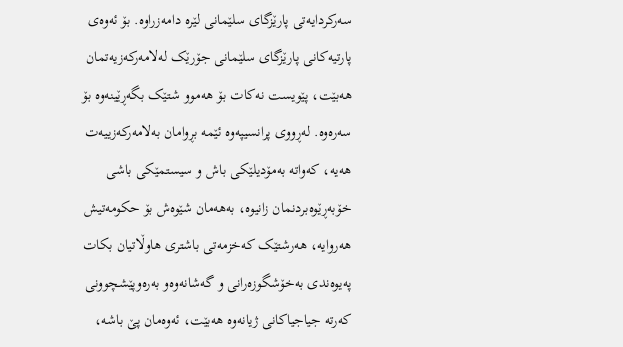سه‌رکردایه‌تى پارێزگاى سلێمانى لێره‌ دامه‌زراوه‌. بۆ ئه‌وه‌ى پارتیه‌کانى پارێزگاى سلێمانى جۆرێک له‌لامه‌رکه‌زیه‌تمان هه‌بێت، پێویست نه‌کات بۆ هه‌موو شتێک بگه‌ڕێینه‌وه‌ بۆ سه‌ره‌وه‌. له‌ڕووى پرانسیپه‌وه‌ ئێمه‌ بڕوامان به‌لامه‌رکه‌زییه‌ت هه‌یه‌، که‌واته‌ به‌مۆدیلێکى باش و سیستمێکى باشى خۆبه‌ڕێوه‌بردنمان زانیوه‌، به‌هه‌مان شێوه‌ش بۆ حکومه‌تیش هه‌روایه‌، هه‌رشتێک که‌خزمه‌تى باشترى هاوڵاتیان بکات په‌یوه‌ندى به‌خۆشگوزه‌رانى و گه‌شانه‌وه‌و به‌ره‌وپێشچوونى که‌رته‌ جیاجیاکانى ژیانه‌وه‌ هه‌بێت، ئه‌وه‌مان پێ باشه‌،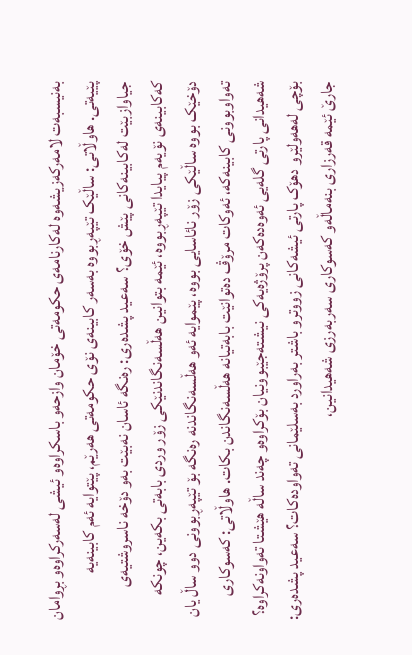به‌نیسبه‌ت لامه‌رکه‌زیشه‌وه‌ له‌کارنامه‌ى حکومه‌تى خۆمان وازحه‌و باسکراوه‌و ئیشى له‌سه‌رکراوه‌و بڕوامان پێیه‌تى. ھاوڵاتی: ساڵێک تێپه‌ڕبووه‌ به‌سه‌ر کابینه‌ى نۆى حکومه‌تى هه‌رێم، پێتوایه‌ ئه‌م کابینه‌یه‌ جیاوازبێت له‌کابینه‌کانى پێش خۆى؟ سه‌عید پشده‌رى: ره‌نگه‌ ئاسان نه‌بێت به‌و دۆخه‌ ناسروشتیه‌ى که‌کابینه‌ى نۆیه‌م پیایدا تێپه‌ڕبووه‌، ئێمه‌ بتوانین هه‌ڵسه‌نگاندنێکى زۆر وردى بابه‌تى بکه‌ین، چونکه‌ دۆخێک بووه‌ ساڵێکى زۆر نائاسایی بووه‌، پێموایه‌ ئه‌و هه‌ڵسه‌نگاندنه‌ ره‌نگه‌ بۆ تێپه‌ڕبوونى دوو ساڵ یان ته‌واوبوونى کابینه‌که‌، ئه‌وکات مرۆڤ ده‌توانێت بابه‌تیانه‌ هه‌ڵسه‌نگاندن بکات. ھاوڵاتی: که‌سوکارى شه‌هیدانی پارتى گله‌یی ئه‌وه‌ده‌که‌ن پرۆژه‌یه‌کى نیشته‌جێبوونیان بۆکراوه‌و چه‌ند ساڵه‌ هێشتا ته‌واونه‌کراوه‌؟ بۆچى له‌هه‌ولێرو دهۆک پارتى ئیشه‌کانى زووترو باشتر به‌راورد به‌سلێمانى ته‌واوده‌کات؟ سه‌عید پشده‌ری: جارێ ئێمه‌ قه‌رزارى بنه‌ماڵه‌و که‌سوکارى سه‌ربه‌رزى شه‌هیدانین،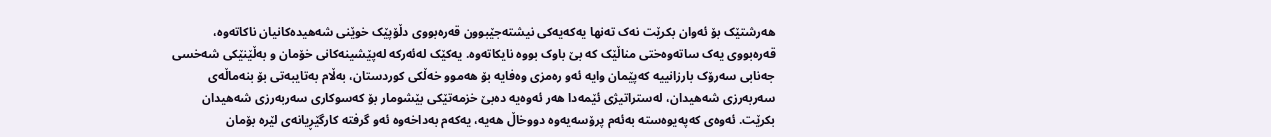هه‌رشتێک بۆ ئه‌وان بکرێت نه‌ک ته‌نها یه‌که‌یه‌کى نیشته‌جێبوون قه‌ره‌بووى دڵۆپێک خوێنى شه‌هیده‌کانیان ناکاته‌وه‌، قه‌ره‌بووى یه‌ک ساته‌وه‌ختى مناڵێک که‌ بێ باوک بووه‌ نایکاته‌وه‌. یه‌کێک له‌ئه‌رکه‌ له‌پێشینه‌کانى خۆمان و به‌ڵێنێکى شه‌خسى جه‌نابى سه‌رۆک بارزانییه‌ که‌پێمان وایه‌ ئه‌و ره‌مزى وه‌فایه‌ بۆ هه‌موو خه‌ڵکى کوردستان، به‌ڵام به‌تایبه‌تى بۆ بنه‌ماڵه‌ى سه‌ربه‌رزى شه‌هیدان، له‌ستراتیژى ئێمه‌دا هه‌ر ئه‌وه‌یه‌ ده‌بێ خزمه‌تێکى بێشومار بۆ که‌سوکارى سه‌ربه‌رزى شه‌هیدان بکرێت. ئه‌وه‌ى که‌په‌یوه‌سته‌ به‌ئه‌م پرۆسه‌یه‌وه‌ دووخاڵ هه‌یه‌، یه‌که‌م به‌داخه‌وه‌ ئه‌و گرفته‌ کارگێڕیانه‌ى لێره‌ بۆمان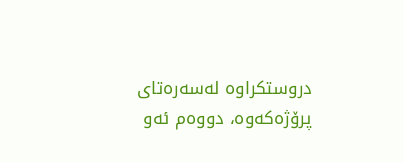دروستکراوه‌ له‌سه‌ره‌تاى پرۆژه‌که‌وه‌، دووه‌م ئه‌و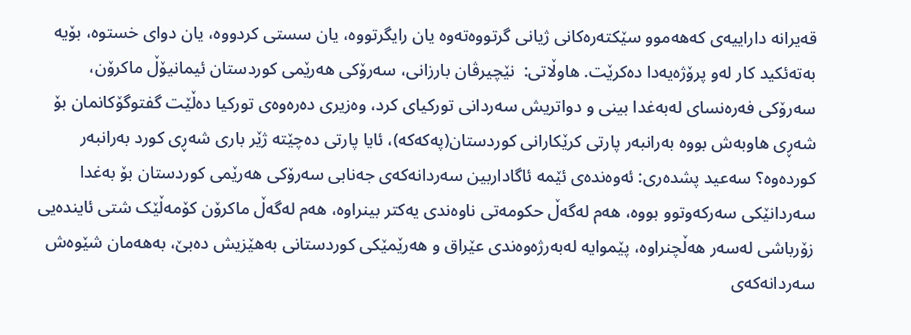قه‌یرانه‌ داراییه‌ى که‌هه‌موو سێکته‌ره‌کانى ژیانى گرتووه‌ته‌وه‌ یان رایگرتووه‌، یان سستى کردووه‌، یان دوای خستوه‌، بۆیه‌ به‌ته‌ئکید کار له‌و پرۆژه‌یه‌دا ده‌کرێت. ھاوڵاتی:  نێچیرڤان بارزانى، سه‌رۆکى هه‌رێمى کوردستان ئیمانیۆڵ ماکرۆن، سه‌رۆکى فه‌ره‌نساى له‌به‌غدا بینى و دواتریش سه‌ردانى تورکیاى کرد، وه‌زیرى ده‌ره‌وه‌ى تورکیا ده‌ڵێت گفتوگۆکانمان بۆ شه‌ڕى هاوبه‌ش بووه‌ به‌رانبه‌ر پارتى کرێکارانى کوردستان(په‌که‌که‌)، ئایا پارتى ده‌چێته‌ ژێر بارى شه‌ڕى کورد به‌رانبه‌ر کورده‌وه‌؟ سه‌عید پشده‌رى: ئه‌وه‌نده‌ى ئێمه‌ ئاگاداربین سه‌ردانه‌که‌ى جه‌نابى سه‌رۆکى هه‌رێمى کوردستان بۆ به‌غدا سه‌ردانێکى سه‌رکه‌وتوو بووه‌، هه‌م له‌گه‌ڵ حکومه‌تى ناوه‌ندى یه‌کتر بینراوه‌، هه‌م له‌گه‌ڵ ماکرۆن کۆمه‌ڵێک شتى ئاینده‌یی زۆرباشى له‌سه‌ر هه‌ڵچنراوه‌، پێموایه‌ له‌به‌رژه‌وه‌ندى عێراق و هه‌رێمێکى کوردستانى به‌هێزیش ده‌بێ، به‌هه‌مان شێوه‌ش سه‌ردانه‌که‌ى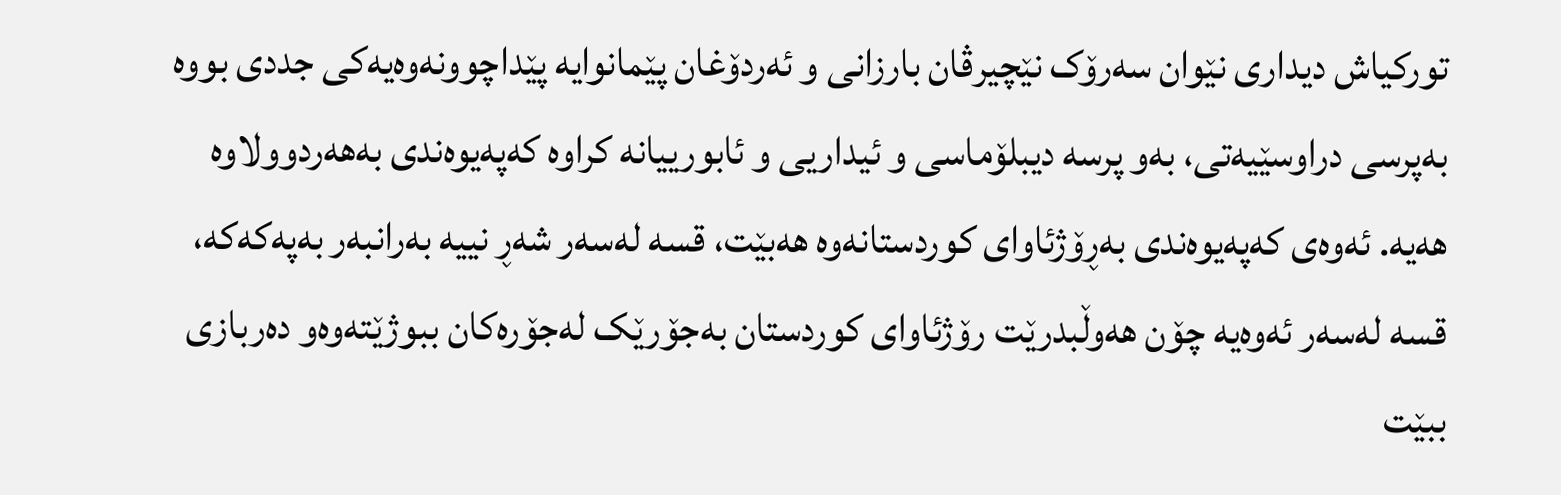تورکیاش دیدارى نێوان سه‌رۆک نێچیرڤان بارزانى و ئه‌ردۆغان پێمانوایه‌ پێداچوونه‌وه‌یه‌کى جددی بووه‌ به‌پرسى دراوسێیه‌تى، به‌و پرسه‌ دیبلۆماسی و ئیداریی و ئابورییانه‌ کراوه‌ که‌په‌یوه‌ندى به‌هه‌ردوولاوه‌ هه‌یه‌. ئه‌وه‌ى که‌په‌یوه‌ندى به‌ڕۆژئاواى کوردستانه‌وه‌ هه‌بێت، قسه‌ له‌سه‌ر شه‌ڕ نییه‌ به‌رانبه‌ر به‌په‌که‌که‌، قسه‌ له‌سه‌ر ئه‌وه‌یه‌ چۆن هه‌وڵبدرێت رۆژئاواى کوردستان به‌جۆرێک له‌جۆره‌کان ببوژێته‌وه‌و ده‌ربازى ببێت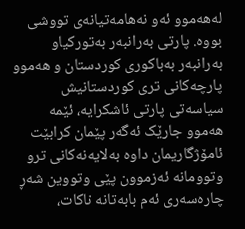له‌هه‌موو ئه‌و نه‌هامه‌تیانه‌ى تووشى بووه‌. پارتى به‌رانبه‌ر به‌تورکیاو به‌رانبه‌ر به‌باکورى کوردستان و هه‌موو پارچه‌کانى ترى کوردستانیش سیاسه‌تى پارتى ئاشکرایه‌، ئێمه‌ هه‌موو جارێک ئه‌گه‌ر پێمان کرابێت ئامۆژگاریمان داوه‌ به‌لایه‌نه‌کانى ترو وتوومانه‌ ئه‌زموون پێى وتووین شه‌ڕ چاره‌سه‌رى ئه‌م بابه‌تانه‌ ناکات،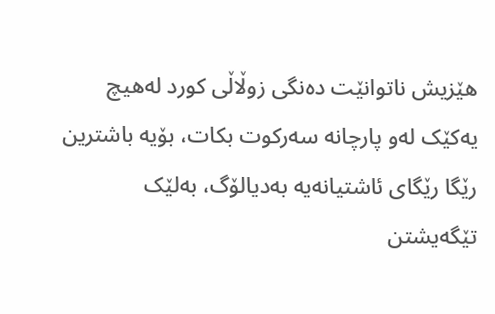هێزیش ناتوانێت ده‌نگى زوڵاڵى کورد له‌هیچ یه‌کێک له‌و پارچانه‌ سه‌رکوت بکات، بۆیه‌ باشترین رێگا رێگاى ئاشتیانه‌یه‌ به‌دیالۆگ، به‌لێک تێگه‌یشتن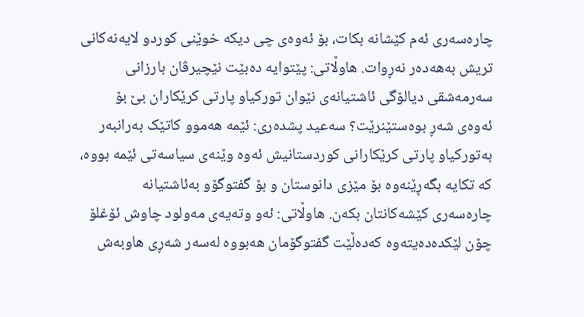چاره‌سه‌رى ئه‌م کێشانه‌ بکات، بۆ ئه‌وه‌ى چى دیکه‌ خوێنى کوردو لایه‌نه‌کانى تریش به‌هه‌ده‌ر نه‌ڕوات. ھاوڵاتی: پێتوایه‌ ده‌بێت نێچیرڤان بارزانى سه‌رمه‌شقى دیالۆگى ئاشتیانه‌ى نێوان تورکیاو پارتى کرێکاران بێ بۆ ئه‌وه‌ى شه‌ڕ بوه‌ستێنرێت؟ سه‌عید پشده‌رى: ئێمه‌ هه‌موو کاتێک به‌رانبه‌ر به‌تورکیاو پارتى کرێکارانى کوردستانیش ئه‌وه‌ وێنه‌ى سیاسه‌تى ئێمه‌ بووه‌، که‌ تکایه‌ بگه‌ڕێنه‌وه‌ بۆ مێزى دانوستان و بۆ گفتوگۆو به‌ئاشتیانه‌ چاره‌سه‌رى کێشه‌کانتان بکه‌ن. ھاوڵاتی: ئه‌و وته‌یه‌ى مه‌ولود چاوش ئۆغلۆ چۆن لێکده‌ده‌یته‌وه‌ که‌ده‌ڵێت گفتوگۆمان هه‌بووه‌ له‌سه‌ر شه‌ڕى هاوبه‌ش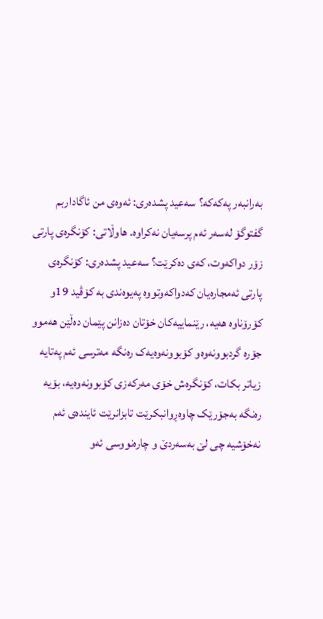به‌رانبه‌ر په‌که‌که‌؟ سه‌عید پشده‌ری: ئه‌وه‌ى من ئاگاداربم گفتوگۆ له‌سه‌ر ئه‌م پرسه‌یان نه‌کراوه‌. ھاوڵاتی: کۆنگره‌ى پارتى زۆر دواکه‌وت، که‌ى ده‌کرێت؟ سه‌عید پشده‌ری: کۆنگره‌ى پارتى ئه‌مجاره‌یان که‌دواکه‌وتووه‌ په‌یوه‌ندى به‌ کۆڤید 19و کۆرۆناوه‌ هه‌یه‌، رێنماییه‌کان خۆتان ده‌زانن پێمان ده‌ڵێن هه‌موو جۆره‌ گردبوونه‌وه‌و کۆبوونه‌وه‌یه‌ک ره‌نگه‌ مه‌ترسى ئه‌م په‌تایه‌ زیاتر بکات، کۆنگره‌ش خۆى مه‌رکه‌زى کۆبوونه‌وه‌یه‌، بۆیه‌ ره‌نگه‌ به‌جۆرێک چاوه‌ڕوانبکرێت تابزانرێت ئاینده‌ى ئه‌م نه‌خۆشیه‌ چى لێ به‌سه‌ردێ و چاره‌نووسى ئه‌و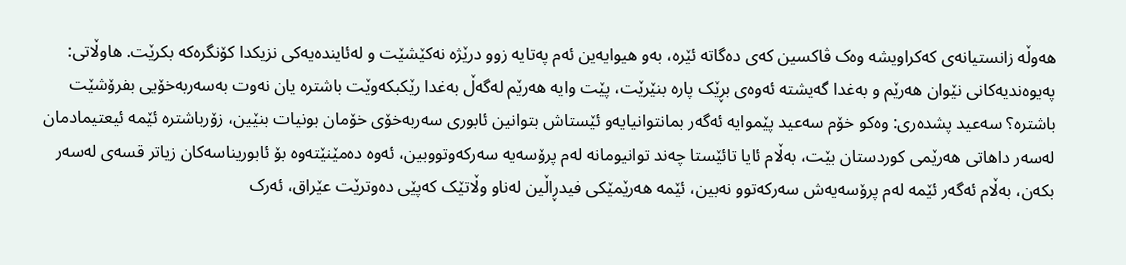هه‌وڵه‌ زانستیانه‌ى که‌کراویشه‌ وه‌ک ڤاکسین که‌ى ده‌گاته‌ ئێره‌، به‌و هیوایه‌ین ئه‌م په‌تایه‌ زوو درێژه‌ نه‌کێشێت و له‌ئاینده‌یه‌کى نزیکدا کۆنگره‌که‌ بکرێت. ھاوڵاتی: په‌یوه‌ندیه‌کانى نێوان هه‌رێم و به‌غدا گه‌یشته‌ ئه‌وه‌ى بڕێک پاره‌ بنێرێت، پێت وایه‌ هه‌رێم له‌گه‌ڵ به‌غدا رێکبکه‌وێت باشتره‌ یان نه‌وت به‌سه‌ربه‌خۆیی بفرۆشێت باشتره‌؟ سه‌عید پشده‌ری: وه‌کو خۆم سه‌عید پێموایه‌ ئه‌گه‌ر بمانتوانیایه‌و ئێستاش بتوانین ئابورى سه‌ربه‌خۆى خۆمان بونیات بنێین، زۆرباشتره‌ ئێمه‌ ئیعتیمادمان له‌سه‌ر داهاتى هه‌رێمى کوردستان بێت، به‌ڵام ئایا تائێستا چه‌ند توانیومانه‌ له‌م پرۆسه‌یه‌ سه‌رکه‌وتووبین، ئه‌وه‌ ده‌مێنێته‌وه‌ بۆ ئابوریناسه‌کان زیاتر قسه‌ى له‌سه‌ر بکه‌ن، به‌ڵام ئه‌گه‌ر ئێمه‌ له‌م پرۆسه‌یه‌ش سه‌رکه‌توو نه‌بین، ئێمه‌ هه‌رێمێکى فیدڕاڵین له‌ناو وڵاتێک که‌پێى ده‌وترێت عێراق، ئه‌رک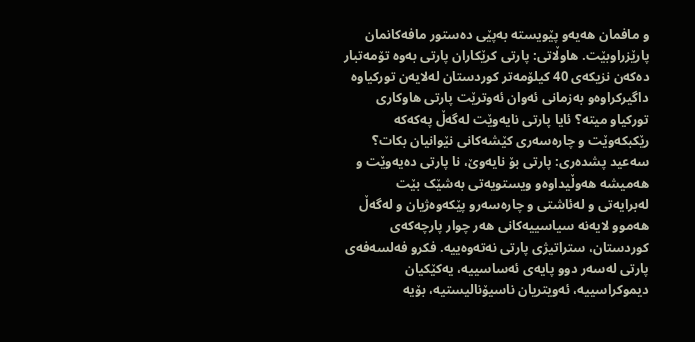و مافمان هه‌یه‌و پێویسته‌ به‌پێى ده‌ستور مافه‌کانمان پارێزراوبێت. ھاوڵاتی: پارتى کرێکاران پارتى به‌وه‌ تۆمه‌تبار ده‌که‌ن نزیکه‌ى 40 کیلۆمه‌تر کوردستان له‌لایه‌ن تورکیاوه‌ داگیرکراوه‌و به‌زمانى ئه‌وان ئه‌وترێت پارتى هاوکارى تورکیاو میته‌؟ ئایا پارتى نایه‌وێت له‌گه‌ڵ په‌که‌که‌ رێکبکه‌وێت و چاره‌سه‌رى کێشه‌کانى نێوانیان بکات؟ سه‌عید پشده‌رى: پارتى بۆ نایه‌وێ، نا پارتى ده‌یه‌وێت و هه‌میشه‌ هه‌وڵیداوه‌و ویستویه‌تى به‌شێک بێت له‌برایه‌تى و له‌ئاشتى و چاره‌سه‌رو پێکه‌وه‌ژیان و له‌گه‌ڵ هه‌موو لایه‌نه‌ سیاسییه‌کانى هه‌ر چوار پارچه‌که‌ى کوردستان، ستراتیژى پارتى نه‌ته‌وه‌ییه‌. فکرو فه‌لسه‌فه‌ى پارتى له‌سه‌ر دوو پایه‌ى ئه‌ساسییه‌، یه‌کێکیان دیموکراسییه‌، ئه‌ویتریان ناسیۆنالیستیه‌، بۆیه‌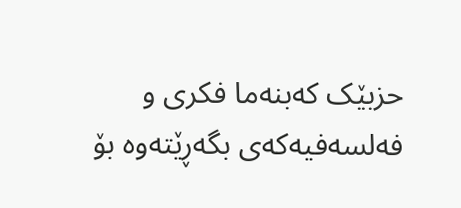حزبێک که‌بنه‌ما فکرى و فه‌لسه‌فیه‌که‌ى بگه‌ڕێته‌وه‌ بۆ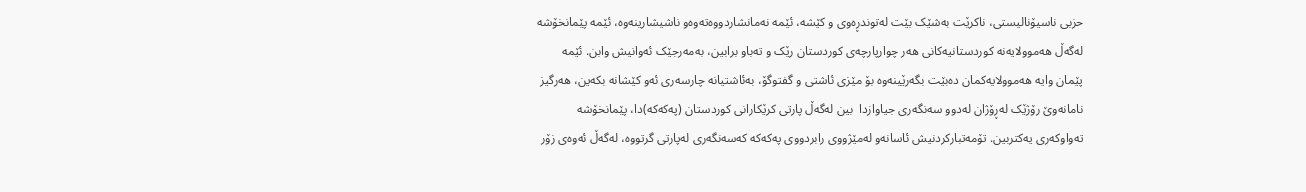حزبى ناسیۆنالیستى، ناکرێت به‌شێک بێت له‌توندڕه‌وی و کێشه‌، ئێمه‌ نه‌مانشاردووه‌ته‌وه‌و ناشیشارینه‌وه‌، ئێمه‌ پێمانخۆشه‌ له‌گه‌ڵ هه‌موولایه‌نه‌ کوردستانیه‌کانى هه‌ر چوارپارچه‌ى کوردستان رێک و ته‌باو برابین، به‌مه‌رجێک ئه‌وانیش وابن. ئێمه‌ پێمان وایه‌ هه‌موولایه‌کمان ده‌بێت بگه‌رێینه‌وه‌ بۆ مێزى ئاشتى و گفتوگۆ، به‌ئاشتیانه‌ چارسه‌رى ئه‌و کێشانه‌ بکه‌ین، هه‌رگیز نامانه‌وێ رۆژێک له‌ڕۆژان له‌دوو سه‌نگه‌رى جیاوازدا  بین له‌گه‌ڵ پارتى کرێکارانى کوردستان (په‌که‌که‌)دا، پێمانخۆشه‌ ته‌واوکه‌رى یه‌کتربین. تۆمه‌تبارکردنیش ئاسانه‌و له‌مێژووى رابردووى په‌که‌که‌ که‌سه‌نگه‌رى له‌پارتى گرتووه‌، له‌گه‌ڵ ئه‌وه‌ى زۆر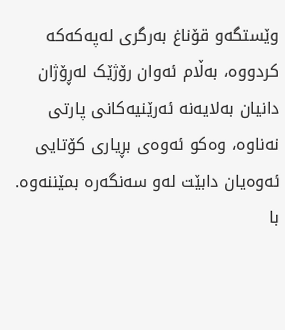وێستگه‌و قۆناغ به‌رگرى له‌په‌که‌که‌ کردووه‌، به‌ڵام ئه‌وان رۆژێک له‌ڕۆژان دانیان به‌لایه‌نه‌ ئه‌رێنیه‌کانى پارتى نه‌ناوه‌، وه‌کو ئه‌وه‌ى بڕیارى کۆتایی ئه‌وه‌یان دابێت له‌و سه‌نگه‌ره‌ بمێننه‌وه‌. با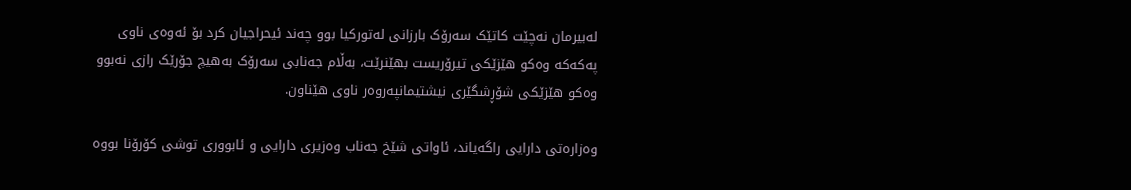له‌بیرمان نه‌چێت کاتێک سه‌رۆک بارزانى له‌تورکیا بوو چه‌ند ئیحراجیان کرد بۆ ئه‌وه‌ى ناوى په‌که‌که‌ وه‌کو هێزێکى تیرۆریست بهێنرێت، به‌ڵام جه‌نابى سه‌رۆک به‌هیچ جۆرێک رازى نه‌بوو وه‌کو هێزێکى شۆڕشگێرى نیشتیمانپه‌روه‌ر ناوى هێناون.

وەزارەتی دارایی راگەیاند، ئاواتی شێخ جەناب وەزیری دارایی و ئابووری توشی کۆرۆنا بووە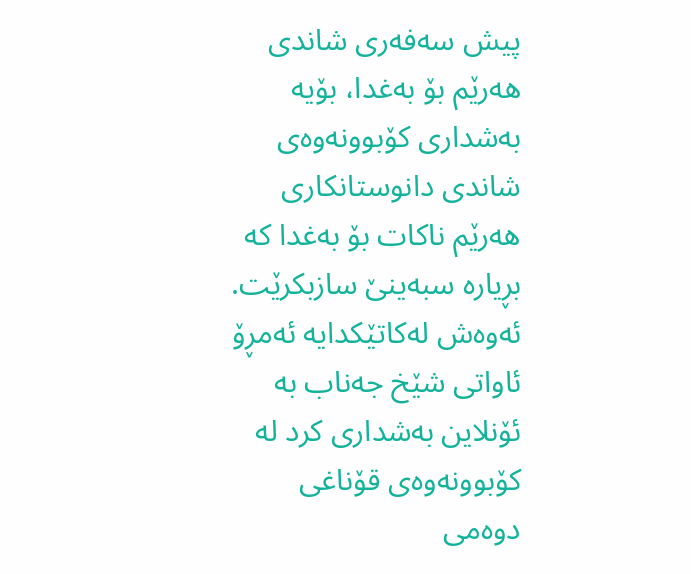پیش سەفەری شاندی ھەرێم بۆ بەغدا، بۆیە بەشداری کۆبوونەوەی شاندی دانوستانکاری هەرێم ناکات بۆ بەغدا کە بڕیارە سبەینێ سازبکرێت. ئەوەش لەکاتێکدایە ئەمڕۆ ئاواتی شێخ جەناب بە ئۆنلاین بەشداری کرد لە کۆبوونەوەی قۆناغی دوەمی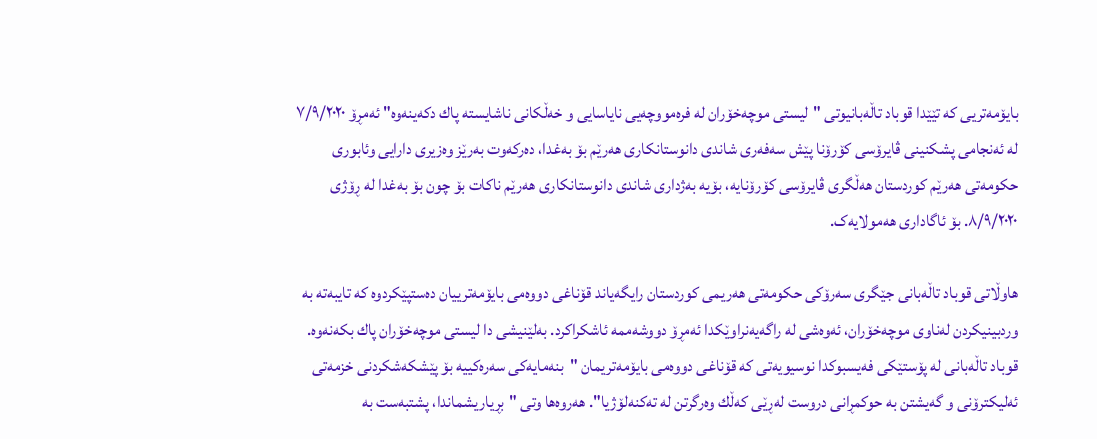بایۆمەتریی کە تێێدا قوباد تاڵەبانیوتی "لیستی موچەخۆران لە فرە‌مووچە‌یی نایاسایی و خەڵكانی ناشایستە پاك دكەینەوە" ئەمڕۆ ٧/٩/٢٠٢٠ لە ئەنجامی پشکنینی ڤایرۆسی کۆرۆنا پێش سەفەری شاندی دانوستانکاری هەرێم بۆ بەغدا، دەرکەوت بەرێز وەزیری دارایی وئابوری حکومەتی هەرێم کوردستان هەڵگری ڤایرۆسی کۆرۆنایە، بۆیە بەژداری شاندی دانوستانکاری هەرێم ناکات بۆ چون بۆ بەغدا لە ڕۆژی ٨/٩/٢٠٢٠. بۆ ئاگاداری هەمولایەک.

ھاوڵاتی قوباد تاڵەبانی جێگری سەرۆکی حکومەتی ھەریمی کوردستان رایگەیاند قۆناغی دووەمی بایۆمەترییان دەستپێكردوە کە تایبەتە بە وردبینیکردن لەناوی موچەخۆران، ئەوەشی لە راگەیەنراوێکدا ئەمڕۆ دووشەممە ئاشکراکرد. بەلێنیشی دا لیستی موچەخۆران پاك بكەنەوە. قوباد تاڵەبانی لە پۆستێکی فەیسبوکدا نوسیویەتی کە قۆناغی دووەمی بایۆمەتریمان "بنەمایەكی سەرەكییە بۆ پێشكە‌‌شكردنی خزمە‌تی ئە‌لیكترۆنی و گە‌یشتن بە‌ حوكمڕانی دروست لەڕێی كەڵك وەرگرتن لە تەكنەلۆژیا". ھەروەھا وتی "بڕیاریشماندا، پشتبەست بە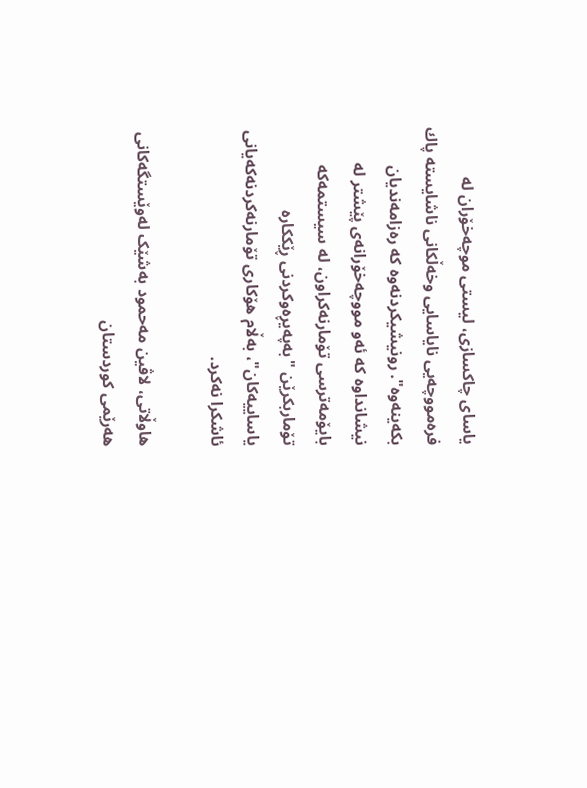یاسای چاكسازی، لیستی موچەخۆران لە فرە‌مووچە‌یی نایاسایی وخەڵكانی ناشایستە پاك بكەینەوە". رونیشیکردنەوە کە رەزامەندیان نیشانداوە کە ئەو مووچەخۆرانەی پێشتر لە بایۆمەترسی تۆمارنەکراون، لە سیستمەکە تۆماربکرێن "بەپەیڕەوكردنی ڕێككارە‌ یاساییە‌كان"، بەڵام ھۆکاری تۆمارنەکردنەکەیانی ئاشکرا نەکرد.

ھاوڵاتی، لاڤین مەحمود بەشێک لەوێستگەکانی هەرێمی کوردستان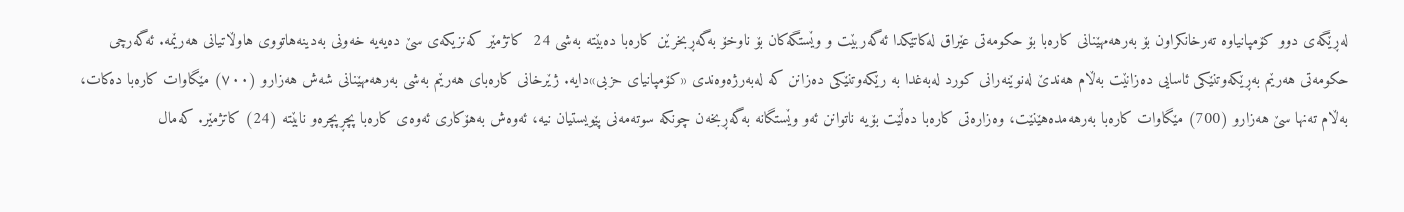لەڕێگەی دوو کۆمپانیاوە تەرخانکراون بۆ بەرهەمهێنانی کارەبا بۆ حکومەتی عێراق لەکاتێکدا ئەگەربێت و وێستگەکان بۆ ناوخۆ بەگەڕبخرێن کارەبا دەبێتە بەشی 24  کاتژمێر کەنزیکەی سێ دەیەیە خەونی بەدینەهاتووی هاوڵاتیانی هەرێمە. ئەگەرچی حکومەتی هەرێم بەڕێکەوتنێکی ئاسایی دەزانێت بەڵام هەندێ لەنوێنەرانی کورد لەبەغدا بە رێکەوتنێکی دەزانن کە لەبەرژەوەندی «کۆمپانیای حزبی»دایە. ژێرخانی کارەبای هەرێم بەشی بەرهەمهێنانی شەش هەزارو (٧٠٠) مێگاوات کارەبا دەکات، بەڵام تەنها سێ هەزارو (700) مێگاوات کارەبا بەرهەمدەهێنێت، وەزارەتی کارەبا دەڵێت بۆیە ناتوانن ئەو وێستگانە بەگەڕبخەن چونکە سوتەمەنی پێویستیان نیە، ئەوەش بەهۆکاری ئەوەی کارەبا پچڕپچرەو نابێتە (24) کاتژمێر. کەمال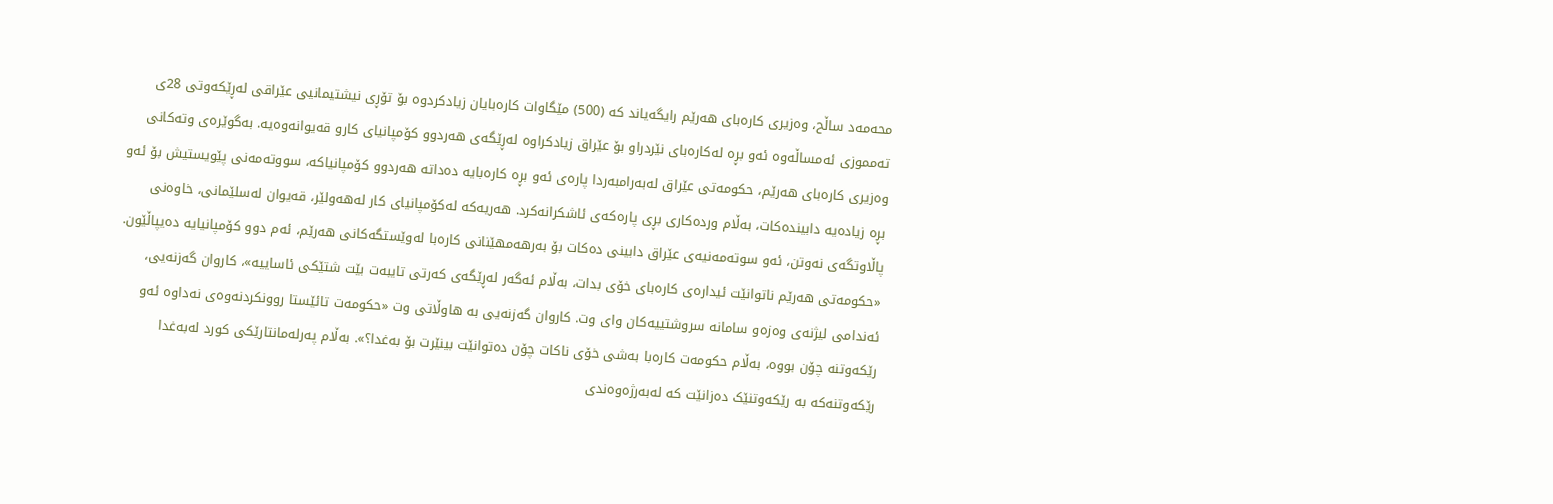محەمەد ساڵح، وەزیری کارەبای هەرێم رایگەیاند کە (500) مێگاوات کارەبایان زیادکردوە بۆ تۆڕی نیشتیمانیی عێراقی لەڕێکەوتی 28ی تەمموزی ئەمساڵەوە ئەو بڕە لەکارەبای نێردراو بۆ عێراق زیادکراوە لەڕێگەی هەردوو کۆمپانیای کارو قەیوانەوەیە. بەگوێرەی وتەکانی وەزیری کارەبای هەرێم، حکومەتی عێراق لەبەرامبەردا پارەی ئەو بڕە کارەبایە دەداتە هەردوو کۆمپانیاکە، سووتەمەنی پێویستیش بۆ ئەو بڕە زیادەیە دابیندەکات، بەڵام وردەکاری بڕی پارەکەی ئاشکرانەکرد. هەریەکە لەکۆمپانیای کار لەهەولێر، قەیوان لەسلێمانی، خاوەنی پاڵاوتگەی نەوتن، ئەو سوتەمەنیەی عێراق دابینی دەکات بۆ بەرهەمهێنانی کارەبا لەوێستگەکانی هەرێم، ئەم دوو کۆمپانیایە دەیپاڵێون. «حکومەتی هەرێم ناتوانێت ئیدارەی کارەبای خۆی بدات، بەڵام ئەگەر لەڕێگەی کەرتی تایبەت بێت شتێکی ئاساییە»، کاروان گەزنەیی، ئەندامی لیژنەی وەزەو سامانە سروشتییەکان وای وت. کاروان گەزنەیی بە ‌ھاوڵاتی وت «حکومەت تائێستا روونکردنەوەی نەداوە ئەو رێکەوتنە چۆن بووە، بەڵام حکومەت کارەبا بەشی خۆی ناکات چۆن دەتوانێت بینێرت بۆ بەغدا؟». بەڵام پەرلەمانتارێکی کورد لەبەغدا رێکەوتنەکە بە رێکەوتنێک دەزانێت کە لەبەرژەوەندی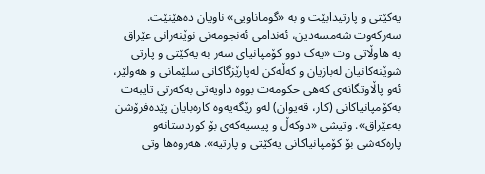یەکێتی و پارتیدابێت و بە «گوماناویی» ناویان دەهێنێت. سەرکەوت شەمسەدین، ئەندامی ئەنجومەنی نوێنەرانی عێراق بە ‌ھاوڵاتی وت «یەک دوو کۆمپانیای سەر بە یەکێتی و پارتی شوێنەکانیان لەبازیان و کەڵەکن لەپارێزگاکانی سلێمانی و هەولێر، ئەو پاڵاوتگانەی کەهی حکومەت بووە داویەتی بەکەرتی تایبەت بەکۆمپانیاکانی (کار، قەیوان) لەو رێگەیەوە کارەبایان پێدەفرۆشن بەعێراق». وتیشی «دوکەڵ و پیسیەکەی بۆ کوردستانەو پارەکەشی بۆ کۆمپانیاکانی یەکێتی و پارتیە». هەروەها وتی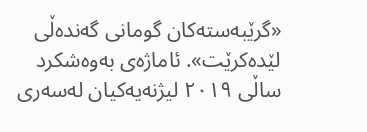«گرێبەستەکان گومانی گەندەڵی لێدەکرێت». ئاماژەی بەوەشکرد  ساڵی ٢٠١٩ لیژنەیەکیان لەسەری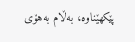پێکهێناوە، بەڵام بەهۆی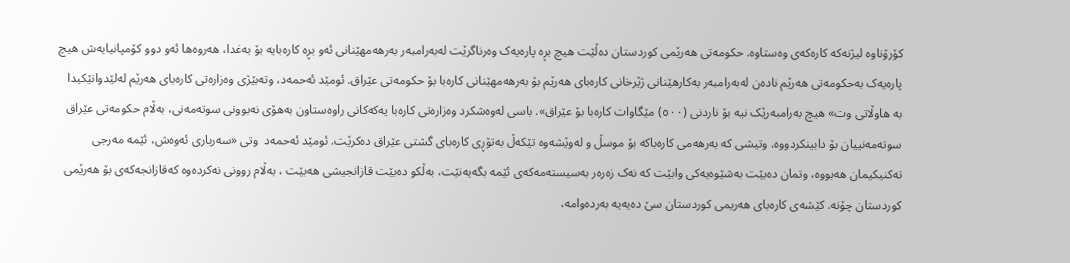کۆرۆناوە لیژنەکە کارەکەی وەستاوە. حکومەتی هەرێمی کوردستان دەڵێت هیچ بڕە پارەیەک وەرناگرێت لەبەرامبەر بەرهەمهێنانی ئەو بڕە کارەبایە بۆ بەغدا، هەروەها ئەو دوو کۆمپانیایەش هیچ پارەیەک بەحکومەتی هەرێم نادەن لەبەرامبەر بەکارهێنانی ژێرخانی کارەبای هەرێم بۆ بەرهەمهێنانی کارەبا بۆ حکومەتی عێراق. ئومێد ئەحمەد، وتەبێژی وەزارەتی کارەبای هەرێم لەلێدوانێکیدا بە ‌ھاوڵاتی وت» هیچ بەرامبەرێک نیە بۆ ناردنی (٥٠٠) مێگاوات کارەبا بۆ عێراق». باسی لەوەشکرد وەزارەتی کارەبا یەکەکانی راوەستاون بەهۆی نەبوونی سوتەمەنی، بەڵام حکومەتی عێراق سوتەمەنییان بۆ دابینکردووە. وتیشی کە بەرهەمی کارەباکە بۆ موسڵ و لەوێشەوە تێکەڵ بەتۆڕی کارەبای گشتی عێراق دەکرێت. ئومێد ئەحمەد  وتی «سەرباری ئەوەش، ئێمە مەرجی تەکنیکیمان هەبووە، وتمان دەبێت بەشێوەیەکی وابێت کە نەک زەرەر بەسیستەمەکەی ئێمە بگەیەنێت، بەڵکو دەبێت قازانجیشی هەبێت ، بەڵام روونی نەکردەوە کەقازانجەکەی بۆ هەرێمی کوردستان چۆنە. کێشەی کارەبای هەریمی کوردستان سێ دەیەیە بەردەوامە،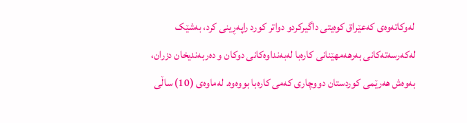لەوکاتەوەی کەعێراق کوەیتی داگیرکردو دواتر کورد راپەڕینی کرد، بەشێک لەکەرسەتەکانی بەرهەمهێنانی کارەبا لەبەنداوەکانی دوکان و دەربەندیخان دزران، بەوەش هەرێمی کوردستان دووچاری کەمی کارەبا بووەوە. لەماوەی (10) ساڵی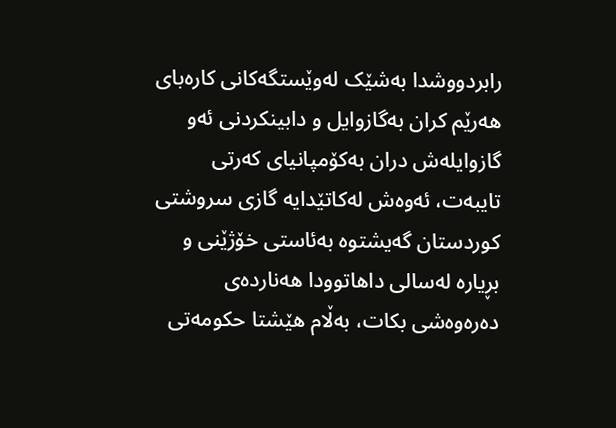رابردووشدا بەشێک لەوێستگەکانی کارەبای هەرێم کران بەگازوایل و دابینکردنی ئەو گازوایلەش دران بەکۆمپانیای کەرتی تایبەت، ئەوەش لەکاتێدایە گازی سروشتی کوردستان گەیشتوە بەئاستی خۆژێنی و بڕیارە لەسالی داهاتوودا هەناردەی دەرەوەشی بکات، بەڵام هێشتا حکومەتی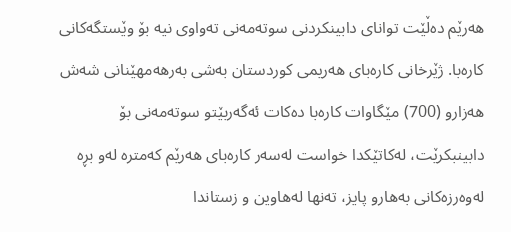هەرێم دەڵێت توانای دابینکردنی سوتەمەنی تەواوی نیە بۆ وێستگەکانی کارەبا. ژێرخانی کارەبای هەریمی کوردستان بەشی بەرهەمهێنانی شەش هەزارو (700) مێگاوات کارەبا دەکات ئەگەربێتو سوتەمەنی بۆ دابینبکرێت، لەکاتێکدا خواست لەسەر کارەبای هەرێم کەمترە لەو بڕە لەوەرزەکانی بەهارو پایز، تەنها لەهاوین و زستاندا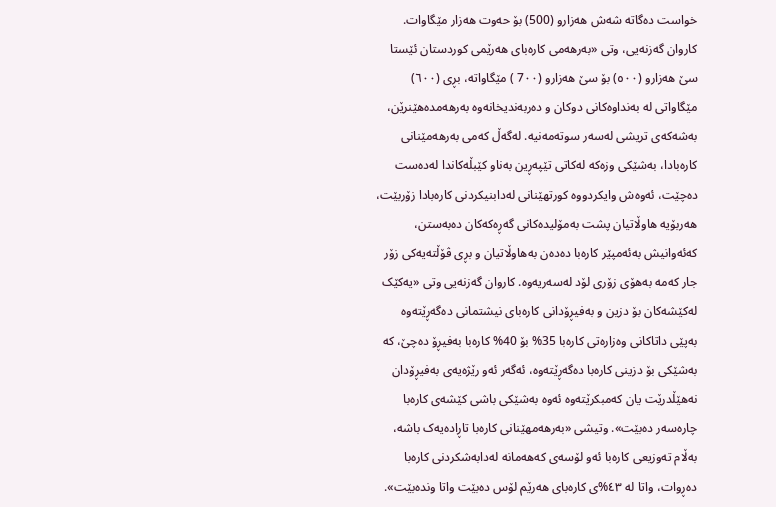خواست دەگاتە شەش هەزارو (500) بۆ حەوت هەزار مێگاوات. کاروان گەزنەیی، وتی «بەرهەمی کارەبای هەرێمی کوردستان ئێستا سێ هەزارو (٥٠٠) بۆ سێ هەزارو (7٠٠ ) مێگاواتە، بڕی (٦٠٠) مێگاواتی لە بەنداوەکانی دوکان و دەربەندیخانەوە بەرهەمدەهێنرێن، بەشەکەی تریشی لەسەر سوتەمەنیە. لەگەڵ کەمی بەرهەمێنانی کارەبادا، بەشێکی وزەکە لەکاتی تێپەڕین بەناو کێبڵەکاندا لەدەست دەچێت، ئەوەش وایکردووە کورتهێنانی لەدابنیکردنی کارەبادا زۆربێت، هەربۆیە هاوڵاتیان پشت بەمۆلیدەکانی گەڕەکەکان دەبەستن، کەئەوانیش بەئەمپێر کارەبا دەدەن بەهاوڵاتیان و بڕی ڤۆڵتەیەکی زۆر جار کەمە بەهۆی زۆری لۆد لەسەریەوە. کاروان گەزنەیی وتی «یەکێک لەکێشەکان بۆ دزین و بەفیڕۆدانی کارەبای نیشتمانی دەگەڕێتەوە بەپێی داتاکانی وەزارەتی کارەبا 35% بۆ 40% کارەبا بەفیڕۆ دەچێ، کە بەشێکی بۆ دزینی کارەبا دەگەڕێتەوە، ئەگەر ئەو رێژەیەی بەفیڕۆدان نەهێڵدرێت یان کەمبکرێتەوە ئەوە بەشێکی باشی کێشەی کارەبا چارەسەر دەبێت». وتیشی «بەرهەمهێنانی کارەبا تاڕادەیەک باشە، بەڵام تەوزیعی کارەبا ئەو لۆسەی کەهەمانە لەدابەشکردنی کارەبا دەڕوات، واتا لە ٤٣%ی کارەبای هەرێم لۆس دەبێت واتا وندەبێت».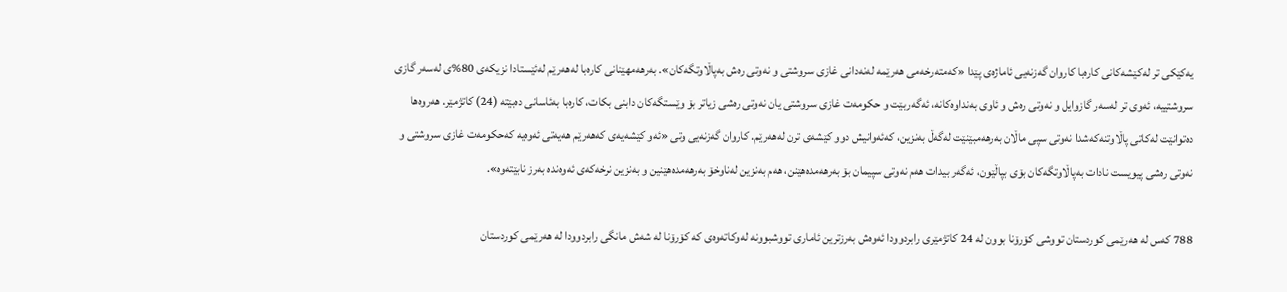یەکێکی تر لەکێشەکانی کارەبا کاروان گەزنەیی ئاماژەی پێدا «کەمتەرخەمی هەرێمە لەنەدانی غازی سروشتی و نەوتی رەش بەپاڵاوتگەکان». بەرهەمهێنانی کارەبا لەهەرێم لەئێستادا نزیکەی 80%ی لەسەر گازی سروشتییە، ئەوی تر لەسەر گازوایل و نەوتی رەش و ئاوی بەنداوەکانە، ئەگەربێت و حکومەت غازی سروشتی یان نەوتی رەشی زیاتر بۆ وێستگەکان دابنی بکات، کارەبا بەئاسانی دەبێتە (24) کاتژمێر. هەروەها دەتوانێت لەکاتی پاڵاوتنەکەشدا نەوتی سپی ماڵان بەرهەمبێنێت لەگەڵ بەنزین، کەئەوانیش دوو کێشەی ترن لەهەرێم. کاروان گەزنەیی وتی «ئەو کێشەیەی کەهەرێم هەیەتی ئەوەیە کەحکومەت غازی سروشتی و نەوتی رەشی پیویست نادات بەپاڵاوتگەکان بۆی بپاڵێون، ئەگەر بیدات هەم نەوتی سپیمان بۆ بەرهەمدەهێنن، هەم بەنزین لەناوخۆ بەرهەمدەهێنین و بەنزین نرخەکەی ئەوەندە بەرز نابێتەوە».

788 کەس لە ھەرێمی کوردستان تووشی کۆرۆنا بوون لە 24 کاتژمێری رابردوودا ئەوەش بەرزترین ئاماری تووشبوونە لەوکاتەوەی کە کۆرۆنا لە شەش مانگی رابردوودا لە ھەرێمی کوردستان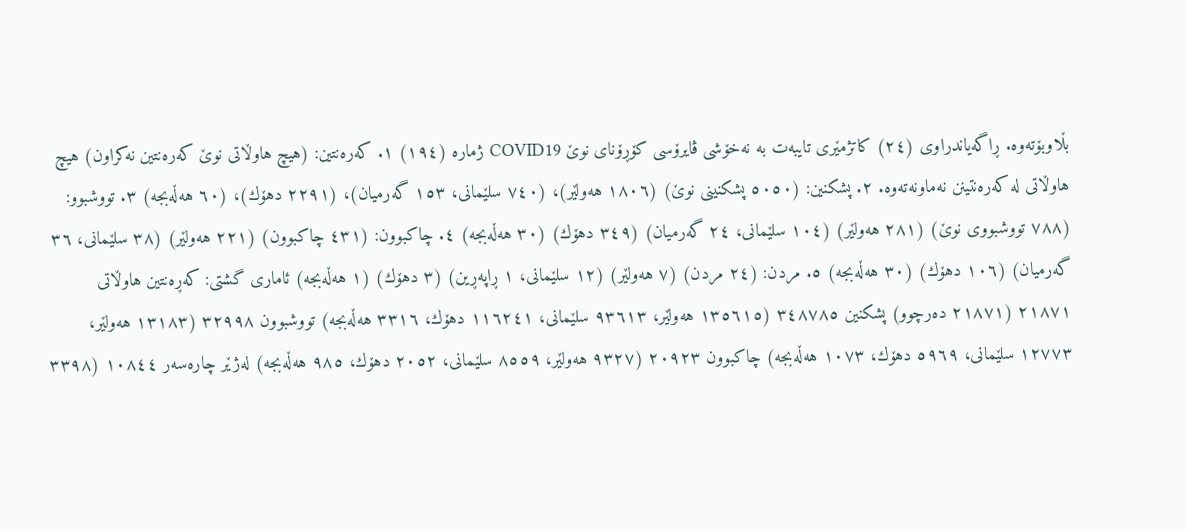بڵاوبۆتەوە. ڕاگەیاندراوی (٢٤) کاتژمێری تایبەت بە نەخۆشی ڤایرۆسی کۆڕۆنای نوێ COVID19 ژمارە (١٩٤) ١. کەرەنتین: (هیچ هاوڵاتی نوێ کەرەنتین نەکراون) هیچ هاوڵاتی لە کەرەنتینن نەماونەتەوە. ٢. پشکنین: (٥٠٥٠ پشکنینی نوێ) (١٨٠٦ هەولێر)، (٧٤٠ سلێمانی، ١٥٣ گەرمیان)، (٢٢٩١ دهۆك)، (٦٠ هەڵەبجە) ٣. تووشبوو: (٧٨٨ تووشبووی نوێ) (٢٨١ هەولێر) (١٠٤ سلێمانی، ٢٤ گەرمیان) (٣٤٩ دهۆك) (٣٠ هەڵەبجە) ٤. چاکبوون: (٤٣١ چاکبوون) (٢٢١ هەولێر) (٣٨ سلێمانی، ٣٦ گەرمیان) (١٠٦ دهۆك) (٣٠ هەڵەبجە) ٥. مردن: (٢٤ مردن) (٧ هەولێر) (١٢ سلێمانی، ١ ڕاپەڕین) (٣ دهۆك) (١ هەڵەبجە) ئاماری گشتی: کەڕەنتین هاوڵاتی ٢١٨٧١ (٢١٨٧١ دەرچوو) پشکنین ٣٤٨٧٨٥ (١٣٥٦١٥ هەولێر، ٩٣٦١٣ سلێمانی، ١١٦٢٤١ دهۆك، ٣٣١٦ هەڵەبجە) تووشبوون ٣٢٩٩٨ (١٣١٨٣ هەولێر، ١٢٧٧٣ سلێمانی، ٥٩٦٩ دهۆك، ١٠٧٣ هەڵەبجە) چاکبوون ٢٠٩٢٣ (٩٣٢٧ هەولێر، ٨٥٥٩ سلێمانی، ٢٠٥٢ دهۆك، ٩٨٥ هەڵەبجە) لەژێر چارەسەر ١٠٨٤٤ (٣٣٩٨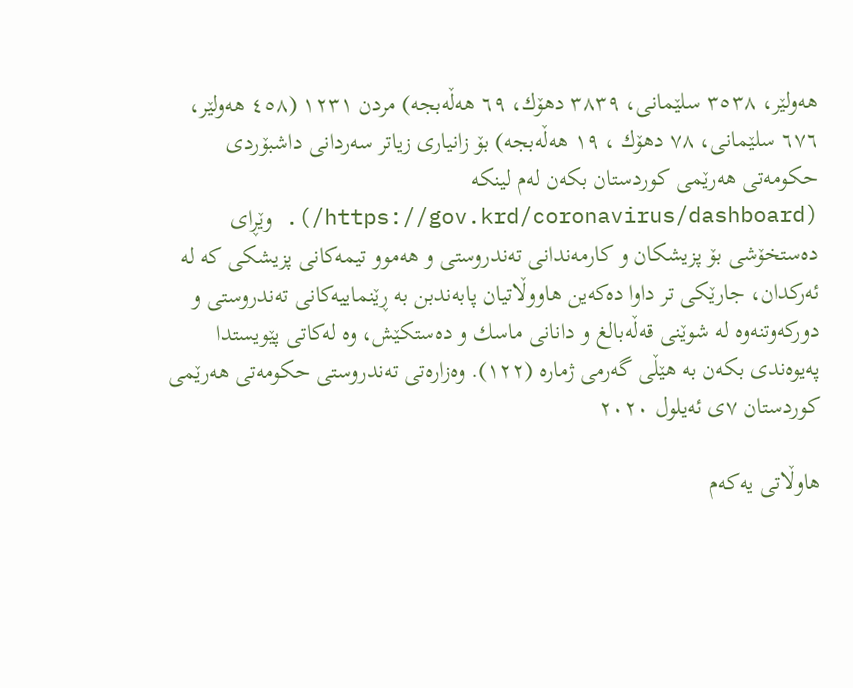هەولێر، ٣٥٣٨ سلێمانی، ٣٨٣٩ دهۆك، ٦٩ هەڵەبجە) مردن ١٢٣١ (٤٥٨ هەولێر، ٦٧٦ سلێمانی، ٧٨ دهۆك ، ١٩ هەڵەبجە) بۆ زانیاری زیاتر سەردانی داشبۆردی حکومەتی هەرێمی کوردستان بکەن لەم لینکە (https://gov.krd/coronavirus/dashboard/). وێڕای دەستخۆشی بۆ پزیشکان و کارمەندانی تەندروستی و هەموو تیمەکانی پزیشکی کە لە ئەرکدان، جارێکی تر داوا دەکەین هاووڵاتیان پابەندبن بە ڕێنماییەکانی تەندروستی و دورکەوتنەوە لە شوێنی قەڵەبالغ و دانانی ماسك و دەستکێش، وە لەکاتی پێویستدا پەیوەندی بکەن بە هێڵی گەرمی ژمارە (١٢٢). وەزارەتی تەندروستی حکومەتی هەرێمی کوردستان ٧ی ئەیلول ٢٠٢٠

هاوڵاتى یه‌‌که‌‌م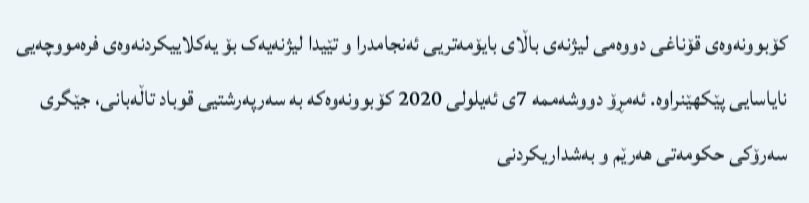کۆبوونه‌‌وه‌‌ى قۆناغى دووه‌مى لیژنه‌‌ى باڵاى بایۆمه‌‌تریى ئه‌نجامدرا و تێیدا لیژنه‌یه‌ک بۆ یه‌کلاییکردنه‌وه‌ى فره‌مووچه‌یى نایاسایى پێکهێنراوه‌. ئه‌مڕۆ دووشه‌ممه‌ 7ى ئه‌یلولى 2020 کۆبوونه‌وه‌که‌ به‌ سه‌رپه‌رشتیى قوباد تاڵه‌‌بانی، جێگرى سه‌‌رۆکى حکومه‌تى هه‌رێم و به‌شداریکردنى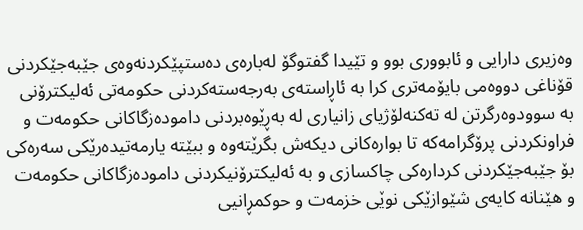وه‌‌زیرى دارایى و ئابوورى بوو و تێیدا گفتوگۆ له‌‌باره‌‌ى ده‌‌ستپێکردنه‌‌وه‌‌ى جێبه‌‌جێکردنى قۆناغى دووه‌مى بایۆمه‌‌ترى کرا به‌ ‌ئاڕاسته‌‌‌ى به‌‌رجه‌‌سته‌‌کردنى حکومه‌‌تى ئه‌‌لیکترۆنى به‌‌ سوودوه‌‌رگرتن له‌ ‌ته‌‌کنه‌‌لۆژیاى زانیارى له‌ ‌به‌‌ڕێوه‌‌‌بردنى داموده‌‌زگاکانى حکومه‌‌ت و فراونکردنى پرۆگرامه‌‌که‌‌ تا بواره‌‌کانى دیکه‌ش بگرێته‌‌وه‌‌ و ببێته‌‌ یارمه‌‌تیده‌‌رێکى سه‌‌ره‌‌کى بۆ جێبه‌‌جێکردنى کرداره‌‌کى چاکسازى و به‌ ئه‌‌لیکترۆنیکردنى داموده‌‌زگاکانى حکومه‌‌ت و ھێنانه‌‌ کایه‌‌ى شێوازێکى نوێى خزمه‌‌ت و حوکمڕانیى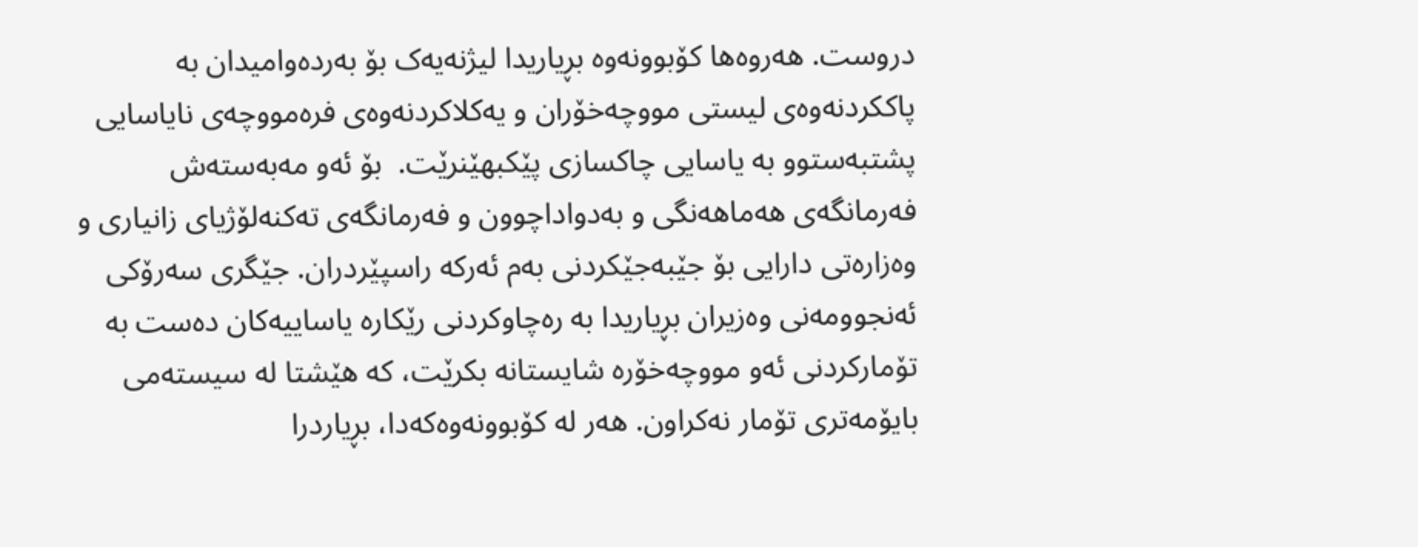دروست. هه‌روه‌ها کۆبوونه‌‌وه‌‌ بڕیاریدا لیژنه‌‌یه‌‌ک بۆ به‌‌رده‌‌وامیدان به‌‌ پاککردنه‌‌وه‌‌ى لیستى مووچه‌‌خۆران و یه‌‌کلا‌کردنه‌‌وه‌‌ى فره‌‌مووچه‌‌ى نایاسایى پشتبه‌‌ستوو به‌‌ یاسایى چاکسازى پێکبھێنرێت.  بۆ ئه‌‌و مه‌‌به‌‌سته‌‌ش فه‌‌رمانگه‌‌ى ھه‌‌ماھه‌‌نگى و به‌‌دواداچوون و فه‌‌رمانگه‌‌ى ته‌‌کنه‌‌لۆژیاى زانیارى و وه‌‌زاره‌‌تى دارایى بۆ جێبه‌جێکردنى به‌‌م ئه‌‌رکه‌‌ راسپێردران. جێگرى سه‌‌رۆکى ئه‌‌نجوومه‌‌نى وه‌‌زیران بڕیاریدا به‌ ره‌چاوکردنى رێکاره‌‌ یاساییه‌‌کان ده‌‌ست به‌‌ تۆمارکردنى ئه‌‌و مووچه‌خۆره‌‌ شایستانه‌‌ بکرێت، که‌‌ هێشتا له‌‌ سیسته‌‌مى بایۆمه‌‌ترى تۆمار نه‌‌کراون. ھه‌‌ر له‌ ‌کۆبوونه‌‌وه‌‌که‌‌دا، بڕیاردرا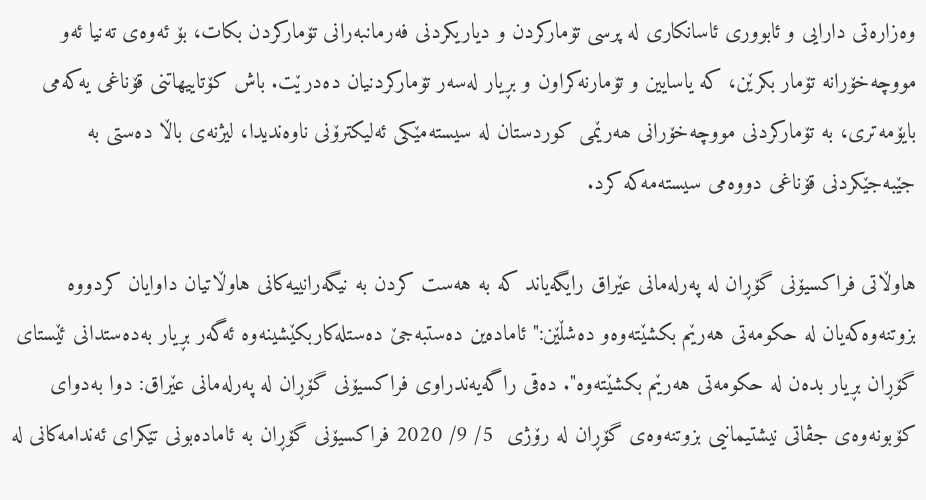وه‌‌زاره‌‌تى دارایى و ئابوورى ئاسانکارى له‌‌ پرسى تۆمارکردن و دیاریکردنى فه‌‌رمانبه‌‌رانى تۆمارکردن‌ بکات، بۆ ئه‌‌وه‌‌ى ته‌نیا ئه‌‌و مووچه‌‌خۆرانه‌‌ تۆمار بکرێن، که‌‌ یاسایین و تۆمارنه‌‌کراون و بڕیار له‌‌سه‌ر تۆمارکردنیان ده‌‌درێت. باش کۆتاییھاتنى قۆناغى یه‌‌که‌‌مى بایۆمه‌‌تری، به‌‌ تۆمارکردنى مووچه‌‌خۆرانى ھه‌‌رێمى کوردستان‌ له‌‌ سیسته‌‌مێکى ئه‌‌لیکترۆنى ناوه‌‌ندیدا، لیژنه‌‌ى باڵا ده‌‌ستى به‌‌ جێبه‌‌جێکردنى قۆناغى دووه‌‌مى سیسته‌‌مه‌‌که‌ کرد‌.

هاوڵاتى فراکسیۆنى گۆڕان له‌ په‌رله‌مانى عێراق رایگه‌یاند که‌ به‌ هه‌ست کردن به‌ نیگه‌رانییه‌کانى هاوڵاتیان داوایان کردووه‌ بزوتنه‌وه‌که‌یان له‌ حکومه‌تى هه‌رێم بکشێته‌وه‌و ده‌شڵێن:" ئاماده‌ین ده‌ستبه‌جێ ده‌ستله‌کاربکێشینه‌وه‌ ئه‌گه‌ر بڕیار به‌ده‌ستدانى ئێستاى گۆڕان بڕیار بده‌ن له‌ حکومه‌تى هه‌رێم بکشێته‌وه‌". ده‌قى راگه‌یه‌ندراوى فراکسیۆنى گۆڕان له‌ په‌رله‌مانى عێراق: دوا به‌دواى کۆبونه‌وه‌ى جڤاتى نیشتیمانیى بزوتنه‌وه‌ى گۆڕان له‌ رۆژى  5/ 9/ 2020 فراکسیۆنى گۆڕان به‌ ئاماده‌بونى تێکراى ئه‌ندامه‌کانى له‌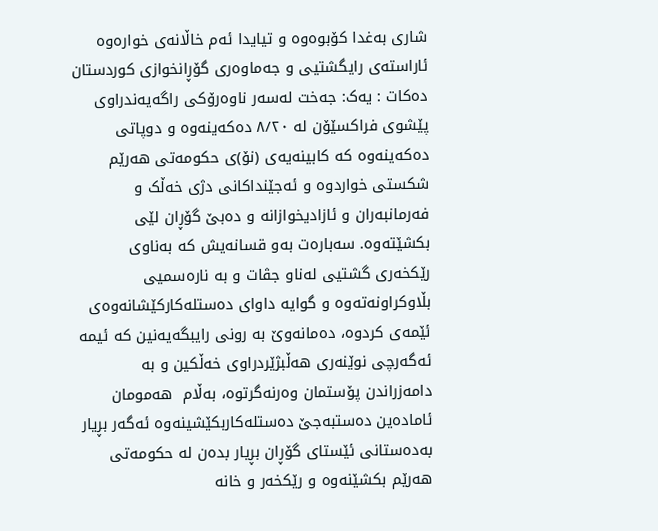شارى به‌غدا کۆبوه‌وه‌ و تیایدا ئه‌م خاڵانه‌ى خواره‌وه‌ ئاراسته‌ى رایگشتیى و جه‌ماوه‌رى گۆڕانخوازى کوردستان ده‌کات : یه‌ک: جه‌خت له‌سه‌ر ناوه‌رۆکى راگه‌یه‌ندراوى پێشوى فراکسێۆن له‌ ۸/۲٠ ده‌که‌ینه‌وه‌ و دوپاتى ده‌که‌ینه‌وه‌ که‌ کابینه‌یه‌ى (نۆ)ى حکومه‌تى هه‌رێم شکستى خواردوه‌ و ئه‌جێنداکانى دژى خه‌ڵک و فه‌رمانبه‌ران و ئازادیخوازانه‌ و ده‌بێ گۆڕان لێى بکشێته‌وه‌. سه‌باره‌ت به‌و قسانه‌یش که‌ به‌ناوى رێکخه‌رى گشتیى له‌ناو جڤات و به‌ ناره‌سمیى بڵاوکراونه‌ته‌وه‌ و گوایه‌ داواى ده‌ستله‌کارکێشانه‌وه‌ى ئێمه‌ى کردوه‌، ده‌مانه‌وێ به‌ رونى رایبگه‌یه‌نین که‌ ئیمه‌ ئه‌گه‌رچى نوێنه‌رى هه‌ڵبژێردراوى خه‌ڵکین و به‌ دامه‌زراندن پۆستمان وه‌رنه‌گرتوه‌، به‌ڵام  هه‌مومان ئاماده‌ین ده‌ستبه‌جێ ده‌ستله‌کاربکێشینه‌وه‌ ئه‌گه‌ر بڕیار به‌ده‌ستانى ئێستاى گۆڕان بڕیار بده‌ن له‌ حکومه‌تى هه‌رێم بکشێنه‌وه‌ و رێکخه‌ر و خانه‌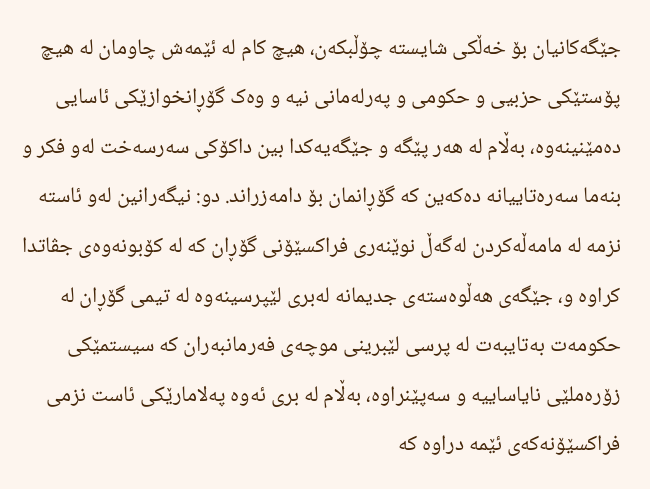جێگه‌کانیان بۆ خه‌ڵکى شایسته‌ چۆڵبکه‌ن، هیچ کام له‌ ئێمه‌ش چاومان له‌ هیچ پۆستێکى حزبیى و حکومى و په‌رله‌مانى نیه‌ و وه‌ک گۆڕانخوازێکى ئاسایى ده‌مێنینه‌وه‌، به‌ڵام له‌ هه‌ر پێگه‌ و جێگه‌یه‌کدا بین داکۆکى سه‌رسه‌خت له‌و فکر و بنه‌ما سه‌ره‌تاییانه‌ ده‌که‌ین که‌ گۆڕانمان بۆ دامه‌زراند. دو: نیگه‌رانین له‌و ئاسته‌ نزمه‌ له‌ مامه‌ڵه‌کردن له‌گه‌ڵ نوێنه‌رى فراکسێۆنى گۆڕان که‌ له‌ کۆبونه‌وه‌ى جڤاتدا کراوه‌ و، جێگه‌ى هه‌ڵوه‌سته‌ى جدیمانه‌ له‌برى لێپرسینه‌وه‌ له‌ تیمى گۆڕان له‌ حکومه‌ت به‌تایبه‌ت له‌ پرسى لێبرینى موچه‌ى فه‌رمانبه‌ران که‌ سیستمێکى زۆره‌ملێى نایاساییه‌ و سه‌پێنراوه‌، به‌ڵام له‌ برى ئه‌وه‌ په‌لامارێکى ئاست نزمى فراکسێۆنه‌که‌ى ئێمه‌ دراوه‌ که‌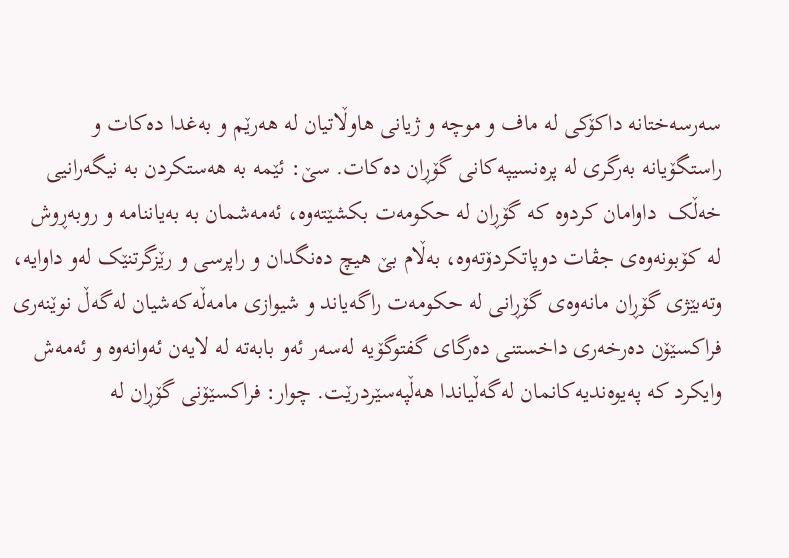سه‌رسه‌ختانه‌ داکۆکى له‌ ماف و موچه‌ و ژیانى هاوڵاتیان له‌ هه‌رێم و به‌غدا ده‌کات و راستگۆیانه‌ به‌رگرى له‌ پره‌نسیپه‌کانى گۆڕان ده‌کات. سێ: ئێمه‌ به‌ هه‌ستکردن به‌ نیگه‌رانیى خه‌ڵک  داوامان کردوه‌ که‌ گۆڕان له‌ حکومه‌ت بکشێته‌وه‌، ئه‌مه‌شمان به‌ به‌یاننامه‌ و روبه‌ڕوش  له‌ کۆبونه‌وه‌ى جڤات دوپاتکردۆته‌وه‌، به‌ڵام بێ هیچ ده‌نگدان و راپرسى و رێزگرتنێک له‌و داوایه‌، وته‌بێژى گۆڕان مانه‌وه‌ى گۆڕانى له‌ حکومه‌ت راگه‌یاند و شیوازى مامه‌ڵه‌که‌شیان له‌گه‌ڵ نوێنه‌رى فراکسێۆن ده‌رخه‌رى داخستنى ده‌رگاى گفتوگۆیه‌ له‌سه‌ر ئه‌و بابه‌ته‌ له‌ لایه‌ن ئه‌وانه‌وه‌ و ئه‌مه‌ش وایکرد که‌ په‌یوه‌ندیه‌کانمان له‌گه‌ڵیاندا هه‌ڵپه‌سێردرێت. چوار: فراکسێۆنى گۆڕان له‌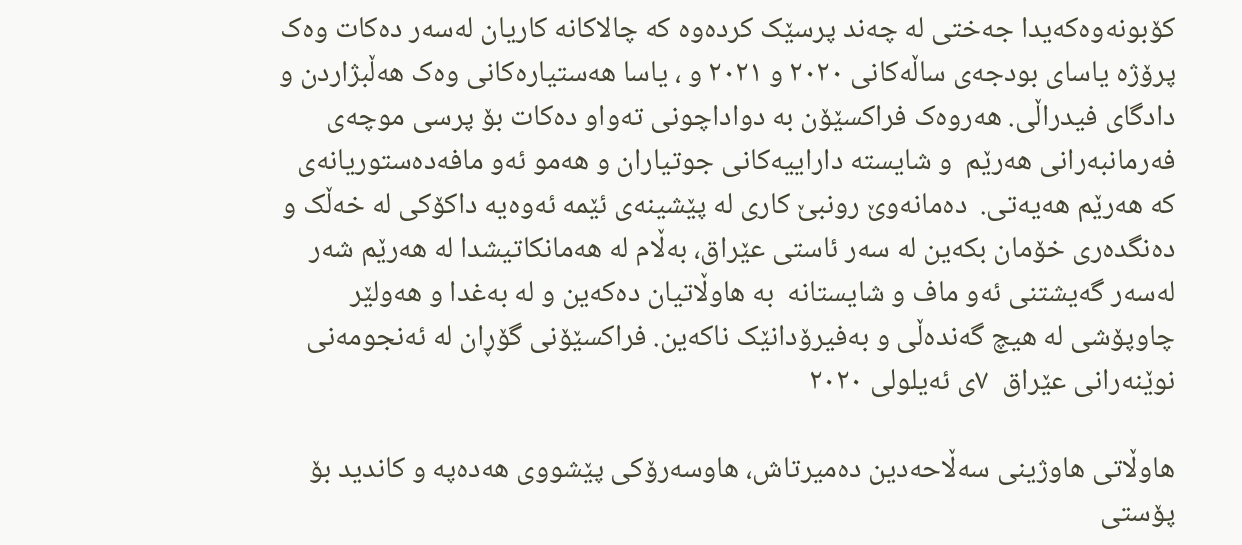کۆبونه‌وه‌که‌یدا جه‌ختى له‌ چه‌ند پرسێک کرده‌وه‌ که‌ چالاکانه‌ کاریان له‌سه‌ر ده‌کات وه‌ک پرۆژه‌ یاساى بودجه‌ى ساڵه‌کانى ۲٠۲٠ و ۲٠۲۱ و ، یاسا هه‌ستیاره‌کانى وه‌ک هه‌ڵبژاردن و دادگاى فیدراڵی. هه‌روه‌ک فراکسێۆن به‌ دواداچونى ته‌واو ده‌کات بۆ پرسى موچه‌ى فه‌رمانبه‌رانى هه‌رێم  و شایسته‌ داراییه‌کانى جوتیاران و هه‌مو ئه‌و مافه‌ده‌ستوریانه‌ى که‌ هه‌رێم هه‌یه‌تی.  ده‌مانه‌وێ رونبێ کارى له‌ پێشینه‌ى ئێمه‌ ئه‌وه‌یه‌ داکۆکى له‌ خه‌ڵک و ده‌نگده‌رى خۆمان بکه‌ین له‌ سه‌ر ئاستى عێراق، به‌ڵام له‌ هه‌مانکاتیشدا له‌ هه‌رێم شه‌ر له‌سه‌ر گه‌یشتنى ئه‌و ماف و شایستانه‌  به‌ هاوڵاتیان ده‌که‌ین و له‌ به‌غدا و هه‌ولێر چاوپۆشى له‌ هیچ گه‌نده‌ڵى و به‌فیرۆدانێک ناکه‌ین. فراکسێۆنى گۆڕان له‌ ئه‌نجومه‌نى نوێنه‌رانى عێراق  ۷ى ئه‌یلولى ۲٠۲٠

هاوڵاتى هاوژینى سه‌ڵاحه‌دین ده‌میرتاش، هاوسه‌رۆکى پێشووى هه‌ده‌په‌ و کاندید بۆ پۆستى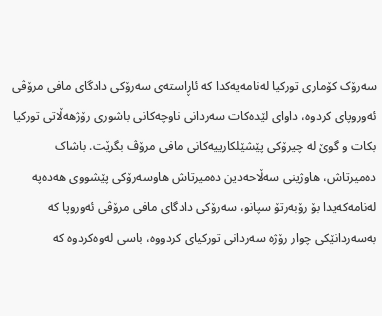سه‌رۆک کۆمارى تورکیا له‌نامه‌یه‌کدا که‌ ئاڕاسته‌ى سه‌رۆکى دادگاى مافى مرۆڤى ئه‌وروپاى کردوه‌، داواى لێده‌کات سه‌ردانى ناوچه‌کانى باشورى رۆژهه‌ڵاتى تورکیا بکات و گوێ له‌ چیرۆکى پێشێلکارییه‌کانى مافى مرۆڤ بگرێت. باشاک ده‌میرتاش، هاوژینى سه‌ڵاحه‌دین ده‌میرتاش هاوسه‌رۆکى پێشووى هه‌ده‌په‌ له‌نامه‌که‌یدا بۆ رۆبه‌رتۆ سپانو، سه‌رۆکى دادگاى مافى مرۆڤى ئه‌وروپا که‌ به‌سه‌ردانێکى چوار رۆژه‌ سه‌ردانى تورکیاى کردووه‌، باسى له‌وه‌کردوه‌ که‌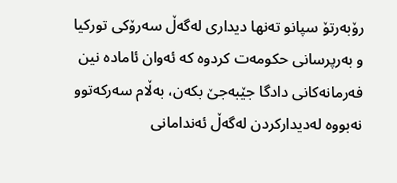رۆبه‌رتۆ سپانو ته‌نها دیدارى له‌گه‌ڵ سه‌رۆکى تورکیا و به‌رپرسانى حکومه‌ت کردوه‌ که‌ ئه‌وان ئاماده‌ نین فه‌رمانه‌کانى دادگا جێبه‌جێ بکه‌ن، به‌ڵام سه‌رکه‌توو نه‌بووه‌ له‌دیدارکردن له‌گه‌ڵ ئه‌ندامانى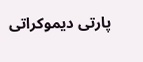پارتى دیموکراتى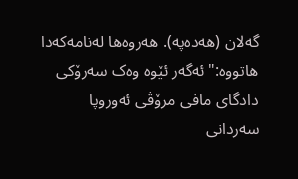گه‌لان (هه‌ده‌په‌). هه‌روه‌ها له‌نامه‌که‌دا هاتووه‌:"ئه‌گه‌ر ئێوه‌ وه‌ک سه‌رۆکى دادگاى مافى مرۆڤى ئه‌وروپا سه‌ردانى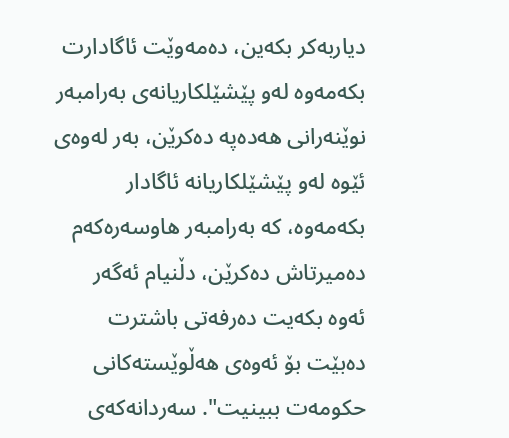دیاربه‌کر بکه‌ین، ده‌مه‌وێت ئاگادارت بکه‌مه‌وه‌ له‌و پێشێلکاریانه‌ى به‌رامبه‌ر نوێنه‌رانى هه‌ده‌په‌ ده‌کرێن، به‌ر له‌وه‌ى ئێوه‌ له‌و پێشێلکاریانه‌ ئاگادار بکه‌مه‌وه‌، که‌ به‌رامبه‌ر هاوسه‌ره‌که‌م ده‌میرتاش ده‌کرێن، دڵنیام ئه‌گه‌ر ئه‌وه‌ بکه‌یت ده‌رفه‌تى باشترت ده‌بێت بۆ ئه‌وه‌ى هه‌ڵوێسته‌کانى حکومه‌ت ببینیت". سه‌ردانه‌که‌ى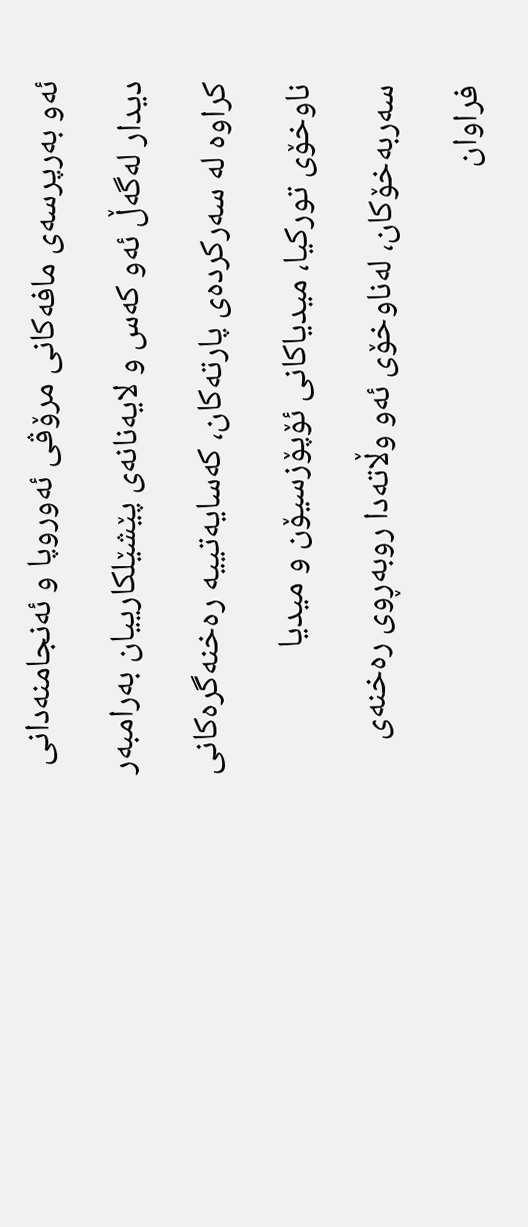ئه‌و به‌رپرسه‌ى مافه‌کانى مرۆڤى ئه‌وروپا و ئه‌نجامنه‌دانى دیدار له‌گه‌ڵ ئه‌و که‌س و لایه‌نانه‌ى پێشێلکارییان به‌رامبه‌ر کراوه‌ له‌ سه‌رکرده‌ى پارته‌کان، که‌سایه‌تییه‌ ره‌خنه‌گره‌کانى ناوخۆى تورکیا، میدیاکانى ئۆپۆزسیۆن و میدیا سه‌ربه‌خۆکان، له‌ناوخۆى ئه‌و وڵاته‌دا روبه‌ڕوى ره‌خنه‌ى فراوان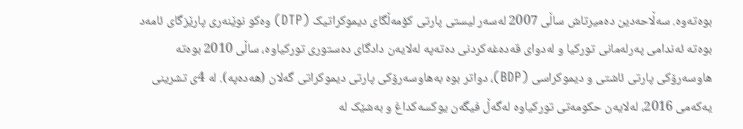بوه‌ته‌وه‌. سه‌ڵاحه‌دین ده‌میرتاش ساڵى 2007 له‌سه‌ر لیستى پارتى کۆمه‌ڵگاى دیموکراتیک (DTP) وه‌کو نوێنه‌رى پارێزگاى ئامه‌د بوه‌ته‌ ئه‌ندامى په‌رله‌مانى تورکیا و له‌دواى قه‌ده‌غه‌کردنى ده‌ته‌په‌ له‌لایه‌ن دادگاى ده‌ستورى تورکیاوه‌، ساڵى 2010 بوه‌ته‌ ھاوسه‌رۆکى پارتى ئاشتى و دیموکراسى (BDP)، دواتر بوه‌ به‌ھاوسه‌رۆکى پارتى دیموکراتى گه‌لان (ھه‌ده‌په‌). له‌ 4ى تشرینى یه‌که‌مى 2016، له‌لایه‌ن حکومه‌تى تورکیاوه‌ له‌گه‌ڵ فیگه‌ن یوکسه‌کداغ و به‌شێک له‌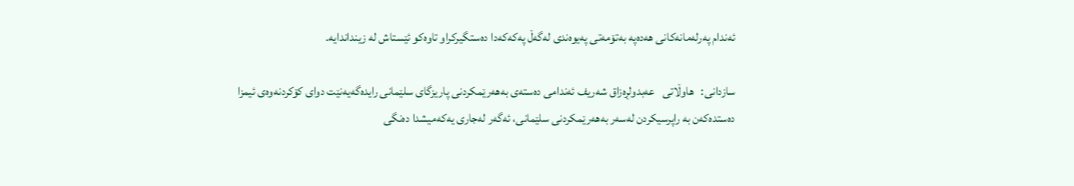ئه‌ندام په‌رله‌مانه‌کانى ھه‌ده‌په‌ به‌تۆمه‌تى په‌یوه‌ندى له‌گه‌ڵ په‌که‌که‌دا ده‌ستگیرکراو تاوه‌کو ئێستاش له‌ زینداندایه‌.

سازدانی:   هاوڵاتى   عەبدولڕەزاق شەریف ئەندامی دەستەی بەهەرێمکردنی پاریزگای سلێمانی رایدەگەیەنێت دواى کۆکردنەوەی ئیمزا دەستدەکەن بە راپرسیکردن لەسەر بەهەرێمکردنی سلێمانی، ئەگەر لەجاری یەکەمیشدا دەنگی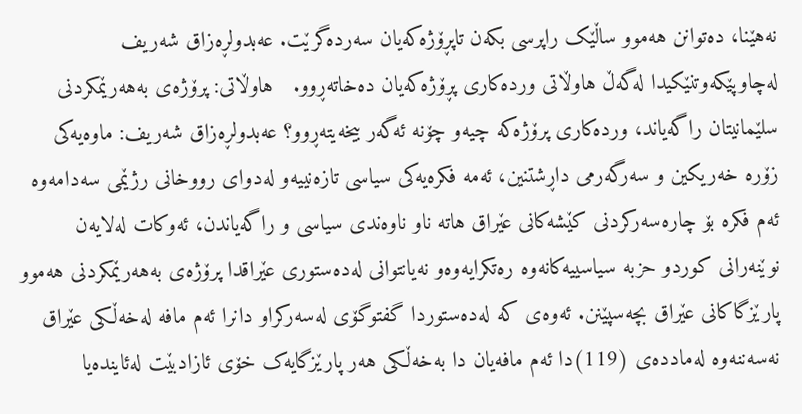نەهێنا، دەتوانن هەموو ساڵێک راپرسی بکەن تاپڕۆژەکەیان سەردەگرێت. عەبدولڕەزاق شەریف لەچاوپێکەوتنێکیدا لەگەڵ هاوڵاتی وردەکاری پڕۆژەکەیان دەخاتەڕوو.   هاوڵاتى: پرۆژه‌ى به‌هه‌رێمکردنى سلێمانیتان راگه‌یاند، ورده‌کارى پرۆژه‌که‌ چیه‌و چۆنه‌ ئه‌گه‌ر بیخه‌یته‌ڕوو؟ عه‌بدولڕه‌زاق شه‌ریف: ماوه‌یه‌کى زۆره‌ خه‌ریکین و سه‌رگه‌رمى داڕشتنین، ئەمە فکره‌یه‌کى سیاسى تازه‌نییه‌و له‌دواى رووخانى رژێمى سه‌دامه‌وه‌ ئه‌م فکره‌ بۆ چاره‌سه‌رکردنى کێشه‌کانى عێراق هاته‌ ناو ناوه‌ندى سیاسى و راگه‌یاندن، ئه‌وکات له‌لایه‌ن نوێنه‌رانى کوردو حزبه‌ سیاسییه‌کانه‌وه‌ ره‌تکرایه‌وه‌و نه‌یانتوانى له‌ده‌ستورى عێراقدا پرۆژه‌ى به‌هه‌رێمکردنى هه‌موو پارێزگاکانى عێراق بچه‌سپێنن. ئه‌وه‌ى که ‌له‌ده‌ستوردا گفتوگۆى له‌سه‌رکراو دانرا ئه‌م مافه‌ له‌خه‌ڵکى عێراق نه‌سه‌ننه‌وه‌ له‌مادده‌ى (119)دا ئه‌م مافه‌یان دا به‌خه‌ڵکى هه‌ر پارێزگایه‌ک خۆى ئازادبێت له‌ئاینده‌یا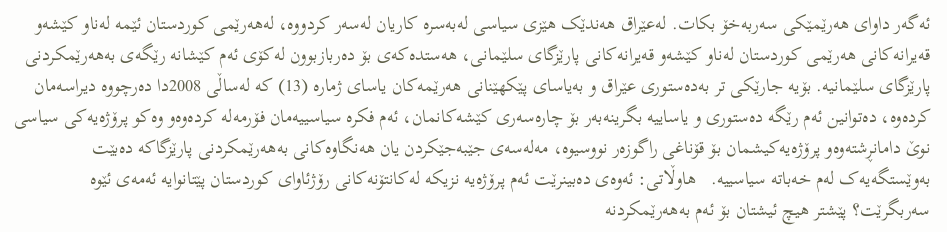ئه‌گه‌ر داواى هه‌رێمێکى سه‌ربه‌خۆ بکات. له‌عێراق هه‌ندێک هێزى سیاسى له‌به‌سره‌ کاریان له‌سه‌ر کردووە، له‌هه‌رێمى کوردستان ئێمه‌ له‌ناو کێشه‌و قه‌یرانه‌کانى هه‌رێمى کوردستان له‌ناو کێشه‌و قه‌یرانه‌کانى پارێزگاى سلێمانى، هه‌ستده‌که‌ى بۆ ده‌ربازبوون له‌کۆى ئه‌م کێشانه‌ رێگه‌ى به‌هه‌رێمکردنى پارێزگاى سلێمانیه‌. بۆیه‌ جارێکى تر به‌ده‌ستورى عێراق و به‌یاساى پێکهێنانى هه‌رێمه‌کان یاساى ژماره‌ (13) که‌ له‌ساڵى 2008دا ده‌رچووه‌ دیراسه‌مان کرده‌وه‌، ده‌توانین ئه‌م رێگه‌ ده‌ستورى و یاساییه‌ بگرینه‌به‌ر بۆ چاره‌سه‌رى کێشه‌کانمان، ئه‌م فکره‌ سیاسییه‌مان فۆرمه‌له‌ کرده‌وەو‌ وه‌کو پرۆژه‌یه‌کى سیاسى نوێ دامانڕشته‌وه‌و پرۆژه‌یه‌کیشمان بۆ قۆناغى راگوزه‌ر نووسیوه‌، مه‌له‌سه‌ى جێبه‌جێکردن یان هه‌نگاوه‌کانى به‌هه‌رێمکردنى پارێزگاکه‌ ده‌بێت به‌وێستگه‌یه‌ک له‌م خه‌باته‌ سیاسییه‌.   هاوڵاتى: ئه‌وه‌ى ده‌بینرێت ئه‌م پرۆژه‌یه‌ نزیکه‌ له‌کانتۆنه‌کانى رۆژئاواى کوردستان پێتانوایه‌ ئه‌مه‌ی ئێوه‌ سه‌ربگرێت؟ پێشتر هیچ ئیشتان بۆ ئه‌م به‌هه‌رێمکردنه‌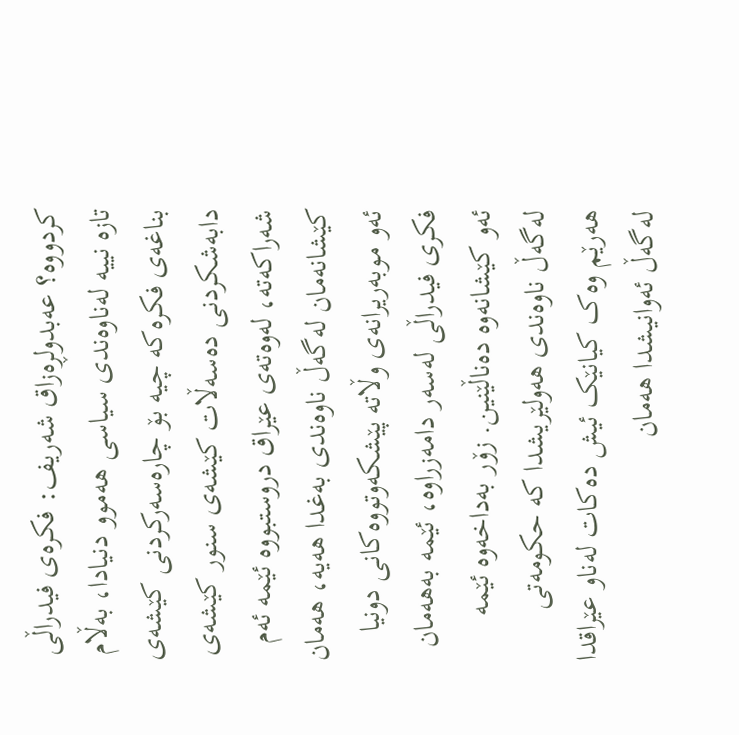کردووه‌؟ عه‌بدولڕه‌زاق شه‌ریف: فکره‌ى فیدراڵى تازه‌ نییه‌ له‌ناوه‌ندى سیاسى هه‌موو دنیادا، به‌ڵام بناغه‌ى فکره‌که‌ چیه‌ بۆ چاره‌سه‌رکردنى کێشه‌ى دابه‌شکردنى ده‌سه‌ڵات کێشه‌ى سنور کێشه‌ى شه‌راکه‌ته‌، له‌وه‌ته‌ى عێراق دروستبووه‌ ئێمه‌ ئه‌م کێشانه‌مان له‌گه‌ڵ ناوه‌ندى به‌غدا هه‌یه‌، هه‌مان ئه‌و موبه‌ریرانه‌ى وڵاته‌ پێشکه‌وتووه‌کانى دونیا فکرى فیدراڵى له‌سه‌ر دامه‌زراوه‌، ئێمه‌ به‌هه‌مان ئه‌و کێشانه‌وه‌ ده‌ناڵێنین. زۆر به‌داخه‌وه‌ ئێمه‌ له‌گه‌ڵ ناوه‌ندى هه‌ولێریشدا که‌ حکومه‌تى هه‌رێم وه‌ک کیانێک ئیش ده‌کات له‌ناو عێراقدا له‌گه‌ڵ ئه‌وانیشدا هه‌مان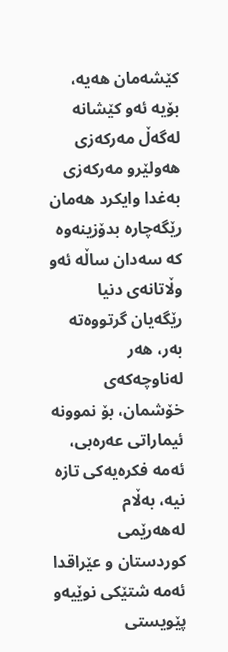کێشه‌مان هه‌یه‌، بۆیه‌ ئه‌و کێشانه‌ له‌گه‌ڵ مه‌رکه‌زى هه‌ولێرو مه‌رکه‌زى به‌غدا وایکرد هه‌مان رێگه‌چاره‌ بدۆزینه‌وه‌ که‌ سه‌دان ساڵه‌ ئه‌و وڵاتانه‌ى دنیا رێگه‌یان گرتووه‌ته‌ به‌ر، هه‌ر له‌ناوچه‌که‌ى خۆشمان، بۆ نموونه‌ ئیماراتى عه‌ره‌بى،  ئه‌مه‌ فکره‌یه‌کى تازه‌ نیه،‌ به‌ڵام له‌هه‌رێمى کوردستان و عێراقدا ئه‌مه‌ شتێکى نوێیه‌و پێویستى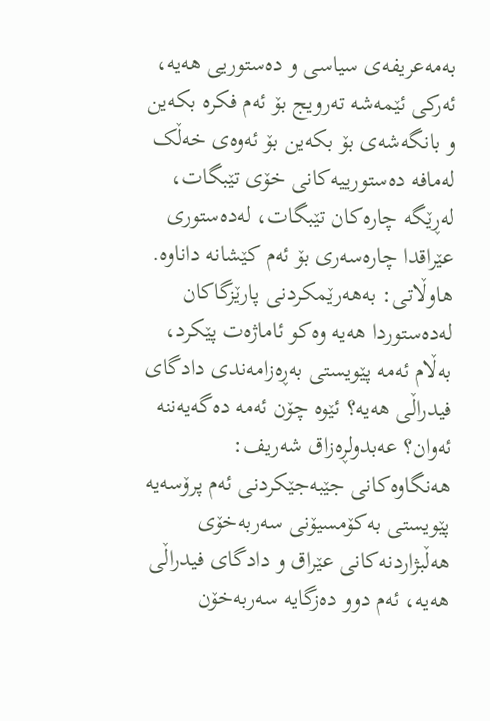به‌مه‌عریفه‌ى سیاسی و ده‌ستوریی هه‌یه‌، ئه‌رکى ئێمه‌شه‌ ته‌رویج بۆ ئه‌م فکره‌ بکه‌ین و بانگه‌شه‌ى بۆ بکه‌ین بۆ ئه‌وه‌ى خه‌ڵک له‌مافه‌ ده‌ستورییه‌کانى خۆى تێبگات، له‌ڕێگه‌ چاره‌کان تێبگات، له‌ده‌ستورى عێراقدا چاره‌سه‌رى بۆ ئه‌م کێشانه‌ داناوه‌.   هاوڵاتى: به‌هه‌رێمکردنى پارێزگاکان له‌ده‌ستوردا هه‌یه‌ وه‌کو ئاماژه‌ت پێکرد، به‌ڵام ئه‌مه‌ پێویستى به‌ڕه‌زامه‌ندى دادگاى فیدراڵى هه‌یه‌؟ ئێوه‌ چۆن ئه‌مه‌ ده‌گه‌یه‌ننه‌ ئه‌وان؟ عه‌بدولڕه‌زاق شه‌ریف: هه‌نگاوه‌کانى جێبه‌جێکردنى ئه‌م پرۆسه‌یه‌ پێویستى به‌کۆمسیۆنى سه‌ربه‌خۆى هه‌ڵبژاردنه‌کانى عێراق و دادگاى فیدراڵى هه‌یه‌، ئه‌م دوو ده‌زگایه‌ سه‌ربه‌خۆن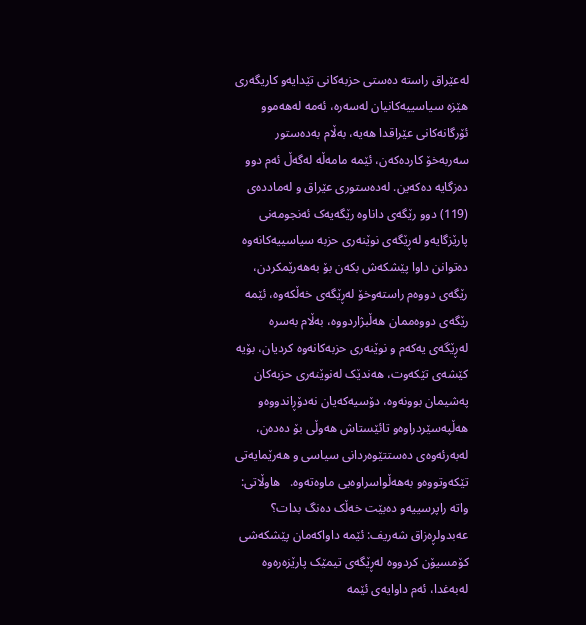له‌عێراق راسته‌ ده‌ستى حزبه‌کانى تێدایه‌و کاریگه‌رى هێزه‌ سیاسییه‌کانیان له‌سه‌ره،‌ ئه‌مه‌ له‌هه‌موو ئۆرگانه‌کانى عێراقدا هه‌یه‌، به‌ڵام به‌ده‌ستور سه‌ربه‌خۆ کارده‌که‌ن، ئێمه‌ مامه‌ڵه‌ له‌گه‌ڵ ئه‌م دوو ده‌زگایە ده‌که‌ین. له‌ده‌ستورى عێراق و له‌مادده‌ى (119) دوو رێگه‌ى داناوه‌ رێگه‌یه‌ک ئه‌نجومه‌نى پارێزگایه‌و له‌ڕێگه‌ى نوێنه‌رى حزبه‌ سیاسییه‌کانه‌وه‌ ده‌توانن داوا پێشکه‌ش بکه‌ن بۆ به‌هه‌رێمکردن، رێگه‌ى دووه‌م راسته‌وخۆ له‌ڕێگه‌ى خه‌ڵکه‌وه‌، ئێمه‌ رێگه‌ى دووه‌ممان هه‌ڵبژاردووه‌، به‌ڵام به‌سره‌ له‌ڕێگه‌ى یه‌که‌م و نوێنه‌رى حزبه‌کانه‌وه‌ کردیان، بۆیه‌ کێشه‌ى تێکه‌وت، هه‌ندێک له‌نوێنه‌رى حزبه‌کان په‌شیمان بوونه‌وه‌، دۆسیه‌که‌یان نه‌دۆڕاندووه‌و هه‌ڵپه‌سێردراوه‌و تائێستاش هه‌وڵى بۆ ده‌ده‌ن، له‌به‌رئه‌وه‌ى ده‌ستتێوه‌ردانى سیاسى و هه‌رێمایه‌تى تێکه‌وتووه‌و به‌هه‌ڵواسراوه‌یى ماوه‌ته‌وه‌.   هاوڵاتى: واته‌ راپرسییه‌و ده‌بێت خه‌ڵک ده‌نگ بدات؟ عه‌بدولڕه‌زاق شه‌ریف: ئێمه‌ داواکه‌مان پێشکه‌شى کۆمسیۆن کردووه‌ له‌ڕێگه‌ى تیمێک پارێزه‌ره‌وه‌ له‌به‌غدا، ئه‌م داوایه‌ى ئێمه‌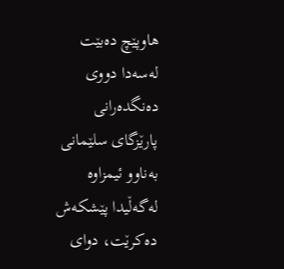هاوپێچ ده‌بێت له‌سه‌دا دووى ده‌نگده‌رانى پارێزگاى سلێمانى به‌ناوو ئیمزاوه‌ له‌گه‌ڵیدا پێشکه‌ش ده‌کرێت، دواى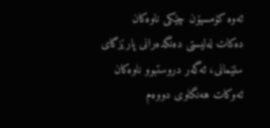ئه‌وه‌ کۆمسیۆن چێکى ناوه‌کان ده‌کات له‌لیستى ده‌نگده‌رانى پارێزگاى سلێمانى، ئه‌گه‌ر دروستبوو ناوه‌کان ئه‌وکات هه‌نگاوى دووه‌م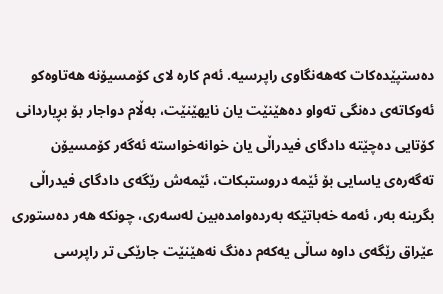ده‌ستپێده‌کات که‌هه‌نگاوى راپرسیه‌. ئه‌م کاره‌ لاى کۆمسیۆنه‌ هه‌تاوه‌کو ئه‌وکاته‌ى ده‌نگى ته‌واو ده‌هێنێت یان نایهێنێت، به‌ڵام دواجار بۆ بڕیاردانى کۆتایی ده‌چێته‌ دادگاى فیدراڵى یان خوانه‌خواسته‌ ئه‌گه‌ر کۆمسیۆن ته‌گه‌ره‌ى یاسایی بۆ ئێمه‌ دروستبکات، ئێمه‌ش رێگه‌ى دادگاى فیدراڵى بگرینه‌ به‌ر، ئه‌مه‌ خه‌باتێکه‌ به‌رده‌وامده‌بین له‌سه‌رى، چونکه‌ هه‌ر ده‌ستورى عێراق رێگه‌ى داوه‌ ساڵى یه‌که‌م ده‌نگ نه‌هێنێت جارێکى تر راپرسی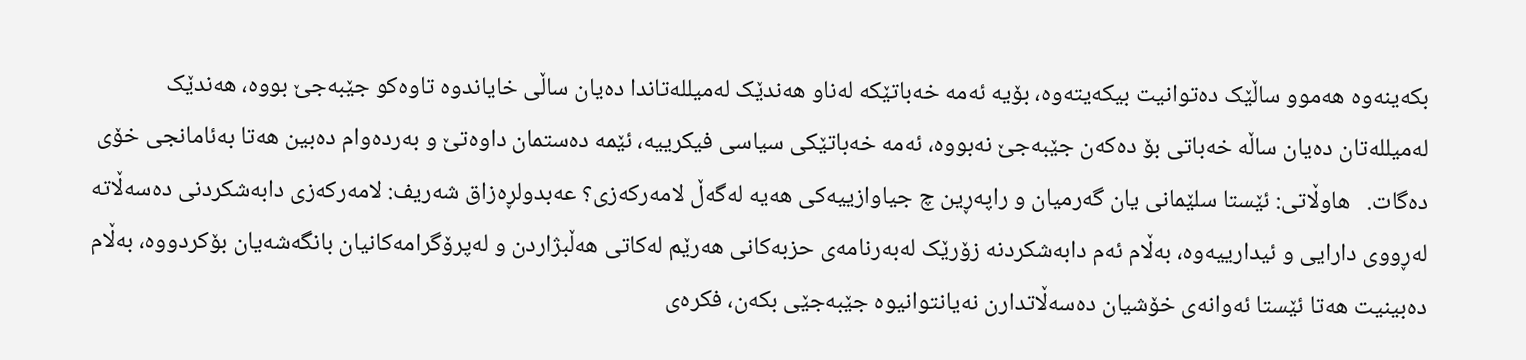بکه‌ینه‌وه‌ هه‌موو ساڵێک ده‌توانیت بیکه‌یته‌وه‌، بۆیه‌ ئه‌مه‌ خه‌باتێکه‌ له‌ناو هه‌ندێک له‌میلله‌تاندا ده‌یان ساڵى خایاندوه‌ تاوه‌کو جێبه‌جێ بووه‌، هه‌ندێک له‌میلله‌تان ده‌یان ساڵه‌ خه‌باتى بۆ ده‌که‌ن جێبه‌جێ نه‌بووه‌، ئه‌مه‌ خه‌باتێکى سیاسى فیکرییه،‌ ئێمه‌ ده‌ستمان داوه‌تێ و به‌رده‌وام ده‌بین هه‌تا به‌ئامانجى خۆى ده‌گات.   هاوڵاتى: ئێستا سلێمانى یان گه‌رمیان و راپه‌ڕین چ جیاوازییه‌کى هه‌یه‌ له‌گه‌ڵ لامه‌رکه‌زى؟ عه‌بدولڕه‌زاق شه‌ریف: لامه‌رکه‌زى دابه‌شکردنى ده‌سه‌ڵاته‌ له‌ڕووى دارایی و ئیدارییه‌وه‌، به‌ڵام ئه‌م دابه‌شکردنه‌ زۆرێک له‌به‌رنامه‌ى حزبه‌کانى هه‌رێم له‌کاتى هه‌ڵبژاردن و له‌پرۆگرامه‌کانیان بانگه‌شه‌یان بۆکردووه،‌ به‌ڵام ده‌بینیت هه‌تا ئێستا ئه‌وانه‌ى خۆشیان ده‌سه‌ڵاتدارن نه‌یانتوانیوه‌ جێبه‌جێى بکه‌ن، فکره‌ى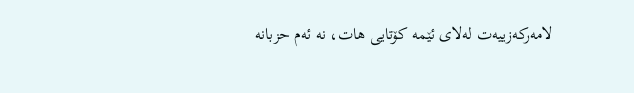لامه‌رکه‌زییه‌ت له‌لاى ئێمه‌ کۆتایی هات، نه‌ ئه‌م حزبانه‌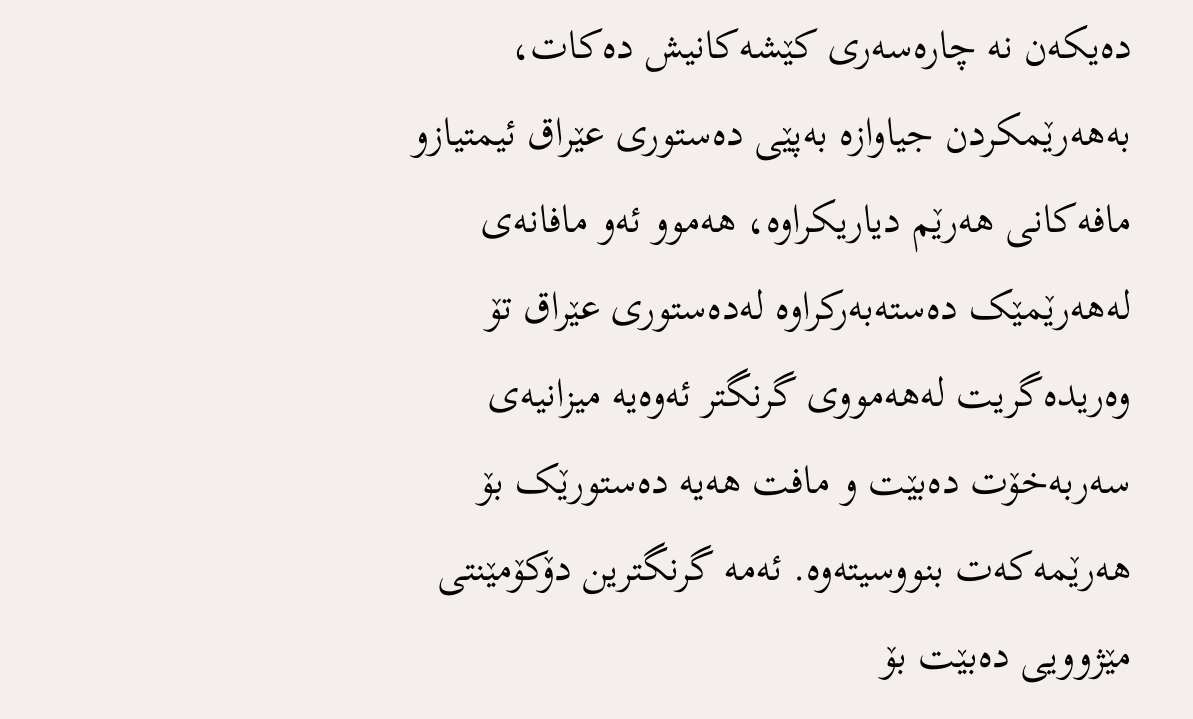ده‌یکه‌ن نه‌ چاره‌سه‌رى کێشه‌کانیش ده‌کات، به‌هه‌رێمکردن جیاوازه‌ به‌پێى ده‌ستورى عێراق ئیمتیازو مافه‌کانى هه‌رێم دیاریکراوه‌، هه‌موو ئه‌و مافانه‌ى له‌هه‌رێمێک ده‌سته‌به‌رکراوه‌ له‌ده‌ستورى عێراق تۆ وه‌ریده‌گریت له‌هه‌مووى گرنگتر ئه‌وه‌یه‌ میزانیه‌ى سه‌ربه‌خۆت ده‌بێت و مافت هه‌یه‌ ده‌ستورێک بۆ هه‌رێمه‌که‌ت بنووسیته‌وه‌. ئه‌مه‌ گرنگترین دۆکۆمێنتى مێژوویی ده‌بێت بۆ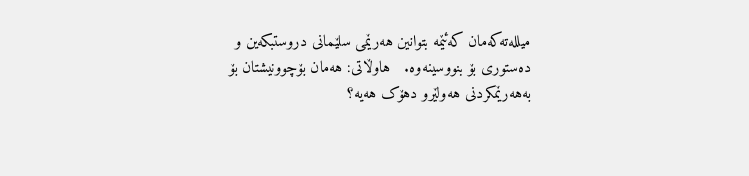میلله‌ته‌که‌مان که‌ئێمه‌ بتوانین هه‌رێمى سلێمانى دروستبکه‌ین و ده‌ستورى بۆ بنووسینه‌وه‌.   هاوڵاتى: هه‌مان بۆچوونیشتان بۆ به‌هه‌رێمکردنى هه‌ولێرو دهۆک هه‌یه‌؟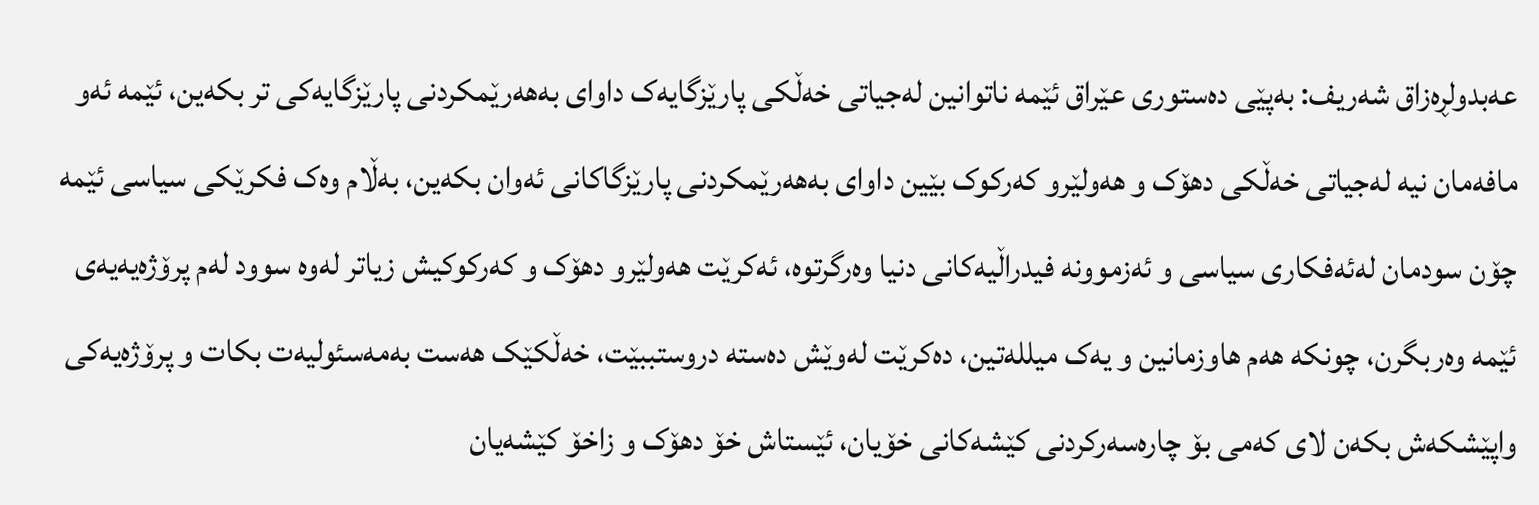عه‌بدولڕه‌زاق شه‌ریف: به‌پێى ده‌ستورى عێراق ئێمه‌ ناتوانین له‌جیاتى خه‌ڵکى پارێزگایه‌ک داواى به‌هه‌رێمکردنى پارێزگایه‌کى تر بکه‌ین، ئێمه‌ ئه‌و مافه‌مان نیه‌ له‌جیاتى خه‌ڵکى دهۆک و هه‌ولێرو که‌رکوک بێین داواى به‌هه‌رێمکردنى پارێزگاکانى ئه‌وان بکه‌ین، به‌ڵام وه‌ک فکرێکى سیاسى ئێمه‌ چۆن سودمان له‌ئه‌فکارى سیاسى و ئه‌زموونه‌ فیدراڵیه‌کانى دنیا وه‌رگرتوه‌، ئه‌کرێت هه‌ولێرو دهۆک و که‌رکوکیش زیاتر له‌وه‌ سوود له‌م پرۆژه‌یه‌یه‌ى ئێمه‌ وه‌ربگرن، چونکه‌ هه‌م هاوزمانین و یه‌ک میلله‌تین، ده‌کرێت له‌وێش ده‌سته‌ دروستببێت، خه‌ڵکێک هه‌ست به‌مه‌سئولیه‌ت بکات و پرۆژه‌یه‌کى واپێشکه‌ش بکه‌ن لاى که‌مى بۆ چاره‌سه‌رکردنى کێشه‌کانى خۆیان، ئێستاش خۆ دهۆک و زاخۆ کێشه‌یان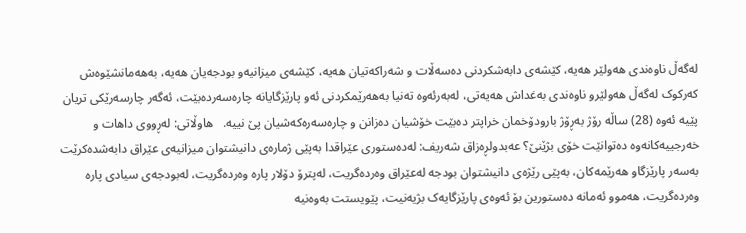له‌گه‌ڵ ناوه‌ندى هه‌ولێر هه‌یه‌، کێشه‌ى دابه‌شکردنى ده‌سه‌ڵات و شه‌راکه‌تیان هه‌یه،‌ کێشه‌ى میزانیه‌و بودجه‌یان هه‌یه‌، به‌هه‌مانشێوه‌ش که‌رکوک له‌گه‌ڵ هه‌ولێرو ناوه‌ندى به‌غداش هه‌یه‌تى، له‌به‌رئه‌وه‌ ته‌نیا به‌هه‌رێمکردنى ئه‌و پارێزگایانه‌ چاره‌سه‌رده‌بێت، ئه‌گه‌ر چارسه‌رێکى تریان پێیه‌ ئه‌وه‌ (28) ساڵه‌ رۆژ به‌ڕۆژ بارودۆخمان خراپتر ده‌بێت خۆشیان ده‌زانن و چاره‌سه‌رەکەشیان پێ نییه‌.   هاوڵاتى: له‌ڕووى داهات و خه‌رجییه‌کانه‌وه‌ ده‌توانێت خۆى بژێنێ؟ عه‌بدولڕه‌زاق شه‌ریف: له‌ده‌ستورى عێراقدا به‌پێى ژماره‌ى دانیشتوان میزانیه‌ى عێراق دابه‌شده‌کرێت به‌سه‌ر پارێزگاو هه‌رێمه‌کان، به‌پێى رێژه‌ى دانیشتوان بودجه‌ له‌عێراق وه‌رده‌گریت، له‌پترۆ دۆلار پاره‌ وه‌رده‌گریت، له‌بودجه‌ى سیادى پاره‌ وه‌رده‌گریت، هه‌موو ئه‌مانه‌ ده‌ستورین بۆ ئه‌وه‌ى پارێزگایه‌ک بژیه‌نیت، پێویستت به‌وه‌نیه‌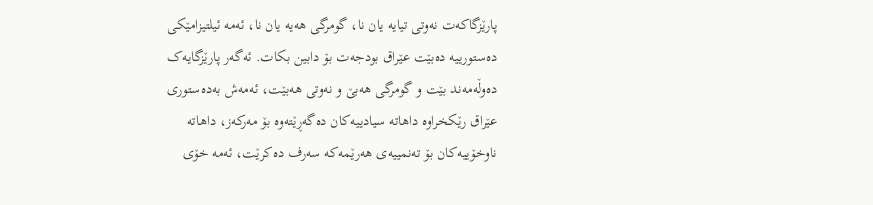پارێزگاکه‌ت نه‌وتى تیایه‌ یان نا، گومرگى هه‌یه‌ یان نا، ئه‌مه‌ ئیلتیزامێکى ده‌ستورییه‌ ده‌بێت عێراق بودجه‌ت بۆ دابین بکات. ئه‌گه‌ر پارێزگایه‌ک ده‌وڵه‌مه‌ند بێت و گومرگى هه‌بێ و نه‌وتى هه‌بێت، ئه‌مه‌ش به‌ده‌ستورى عێراق رێکخراوه‌ داهاته‌ سیادییه‌کان ده‌گه‌ڕێته‌وه‌ بۆ مه‌رکه‌ز، داهاته‌ ناوخۆییه‌کان بۆ ته‌نمییه‌ى هه‌رێمه‌که‌ سه‌رف ده‌کرێت، ئه‌مه‌ خۆى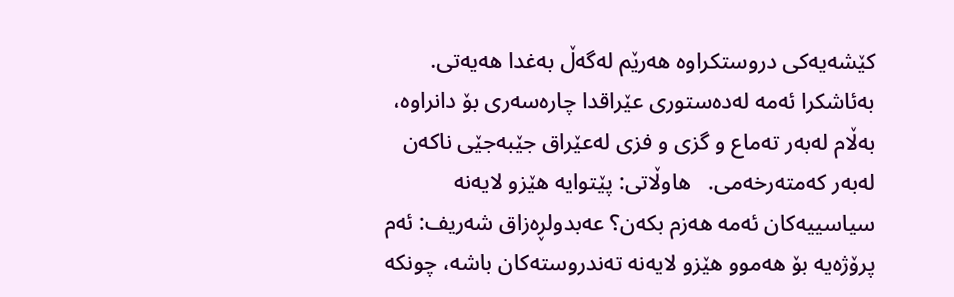کێشه‌یه‌کى دروستکراوه‌ هه‌رێم له‌گه‌ڵ به‌غدا هه‌یه‌تى. به‌ئاشکرا ئه‌مه‌ له‌ده‌ستورى عێراقدا چاره‌سه‌رى بۆ دانراوه،‌ به‌ڵام له‌به‌ر ته‌ماع و گزى و فزى له‌عێراق جێبه‌جێى ناکه‌ن له‌به‌ر که‌مته‌رخه‌مى.   هاوڵاتى: پێتوایه‌ هێزو لایه‌نه‌ سیاسییه‌کان ئه‌مه‌ هه‌زم بکه‌ن؟ عه‌بدولڕه‌زاق شه‌ریف: ئه‌م پرۆژه‌یه‌ بۆ هه‌موو هێزو لایه‌نه‌ ته‌ندروسته‌کان باشه‌، چونکه‌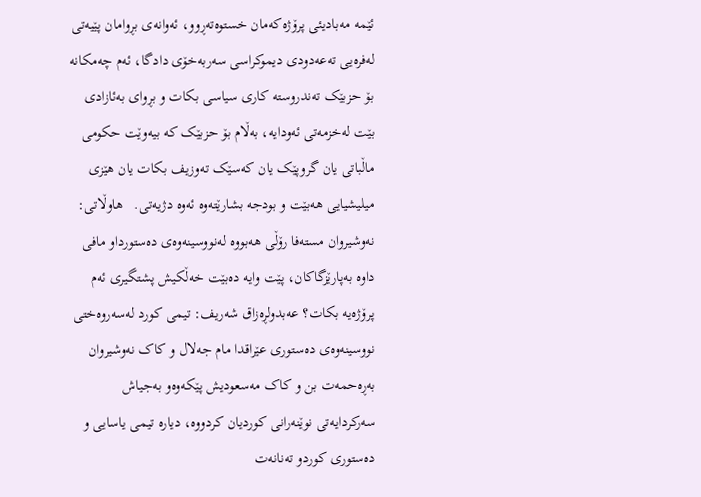ئێمه‌ مه‌بادیئى پرۆژه‌که‌مان خستوه‌ته‌ڕوو، ئه‌وانه‌ى بڕوامان پێیه‌تى له‌فره‌یی ته‌عه‌دودى دیموکراسى سه‌ربه‌خۆى دادگا، ئه‌م چه‌مکانه‌ بۆ حزبێک ته‌ندروستە کارى سیاسى بکات و بڕواى به‌ئازادى بێت له‌خزمه‌تى ئه‌ودایه‌، به‌ڵام بۆ حزبێک که ‌بیه‌وێت حکومى ماڵباتی یان گروپێک یان که‌سێک ته‌وزیف بکات یان هێزى میلیشیایی هه‌بێت و بودجه‌ بشارێته‌وه‌ ئه‌وه‌ دژیه‌تى.   هاوڵاتى: نه‌وشیروان مسته‌فا رۆڵى هه‌بووه‌ له‌نووسینه‌وه‌ى ده‌ستورداو مافى داوه‌ به‌پارێزگاکان، پێت وایه‌ ده‌بێت خه‌ڵکیش پشتگیرى ئه‌م پرۆژه‌یه‌ بکات؟ عه‌بدولڕه‌زاق شه‌ریف: تیمى کورد له‌سه‌روه‌ختى نووسینه‌وه‌ى ده‌ستورى عێراقدا مام جه‌لال و کاک نه‌وشیروان به‌ڕه‌حمه‌ت بن و کاک مه‌سعودیش پێکه‌وه‌و به‌جیاش سه‌رکردایه‌تى نوێنه‌رانى کوردیان کردووه‌، دیاره‌ تیمى یاسایی و ده‌ستورى کوردو ته‌نانه‌ت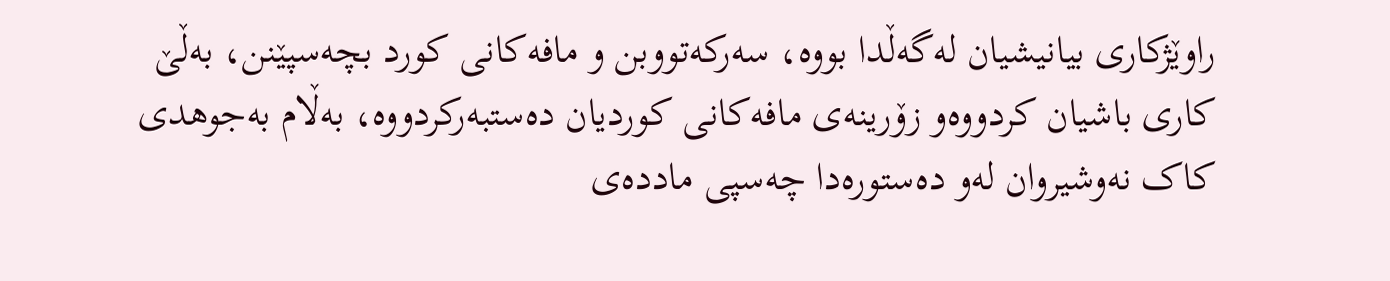راوێژکارى بیانیشیان له‌گه‌ڵدا بووه‌، سه‌رکه‌تووبن و مافه‌کانى کورد بچه‌سپێنن، به‌ڵێ کارى باشیان کردووه‌و زۆرینه‌ى مافه‌کانى کوردیان ده‌ستبه‌رکردووه‌، به‌ڵام به‌جوهدى کاک نه‌وشیروان له‌و ده‌ستوره‌دا چه‌سپى مادده‌ى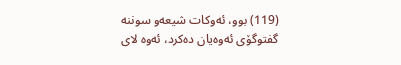(119) بوو، ئه‌وکات شیعه‌و سوننه‌ گفتوگۆى ئه‌وه‌یان ده‌کرد، ئه‌وه لاى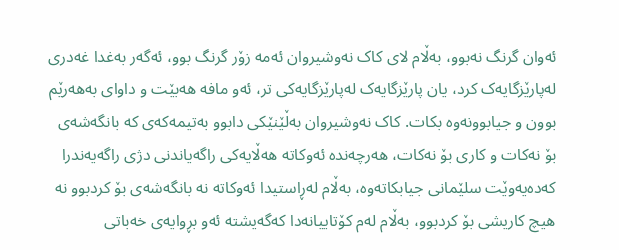ئه‌وان گرنگ نه‌بوو، به‌ڵام لاى کاک نه‌وشیروان ئه‌مه‌ زۆر گرنگ بوو، ئه‌گه‌ر به‌غدا غه‌درى له‌پارێزگایه‌ک کرد، یان پارێزگایه‌ک له‌پارێزگایه‌کى تر، ئه‌و مافه‌ هه‌بێت و داواى به‌هه‌رێم بوون و جیابوونه‌وه‌ بکات. کاک نه‌وشیروان به‌ڵێنێکى دابوو به‌تیمه‌که‌ى که‌ بانگه‌شه‌ى بۆ نه‌کات و کارى بۆ نه‌کات، هه‌رچه‌نده‌ ئه‌وکاته‌ هه‌ڵایه‌کى راگه‌یاندنى دژى راگه‌یه‌ندرا که‌ده‌یه‌وێت سلێمانى جیابکاته‌وه‌، به‌ڵام له‌ڕاستیدا ئه‌وکاته‌ نه‌ بانگه‌شه‌ى بۆ کردبوو نه‌ هیچ کاریشى بۆ کردبوو، به‌ڵام له‌م کۆتاییانه‌دا که‌گه‌یشته‌ ئه‌و بڕوایه‌ی خه‌باتى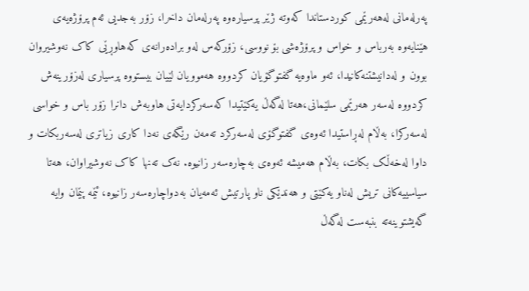په‌رله‌مانى له‌هه‌رێمى کوردستاندا که‌وته‌ ژێر پرسیاره‌وه‌ په‌رله‌مان داخرا، زۆر به‌جدیی ئه‌م پرۆژه‌یه‌ى هێنایه‌وه‌ به‌رباس و خواس و پرۆژه‌شى بۆ نووسى، زۆرکه‌س له‌و براده‌رانه‌ى که‌هاوڕێى کاک نه‌وشیروان بوون و له‌دانیشتنه‌کانیدا، ئه‌و ماوه‌یه‌ گفتوگۆیان کردووه‌ هه‌موویان لێیان بیستووه‌ پرسیارى له‌زۆرینه‌ش کردووه‌ له‌سه‌ر هه‌رێمى سلێمانى،هه‌تا له‌گه‌ڵ یه‌کێتیدا که‌سه‌رکردایه‌تى هاوبه‌ش دانرا زۆر باس و خواسى له‌سه‌رکرا، به‌ڵام له‌ڕاستیدا ئه‌وه‌ى گفتوگۆى له‌سه‌رکرد ته‌مه‌ن رێگه‌ى نه‌دا کارى زیاترى له‌سه‌ربکات و داوا له‌خه‌ڵک بکات، به‌ڵام هه‌میشه‌ ئه‌وه‌ى به‌چاره‌سه‌ر زانیوه‌. نه‌ک ته‌نها کاک نه‌وشیراوان، هه‌تا سیاسییه‌کانى تریش له‌ناو یه‌کێتى و هه‌ندێکى ناو پارتیش ئه‌مه‌یان به‌دواچاره‌سه‌ر زانیوه،‌ ئێمه‌ پێمان وایه‌ گه‌یشتوینه‌ته‌ بنبه‌ست له‌گه‌ڵ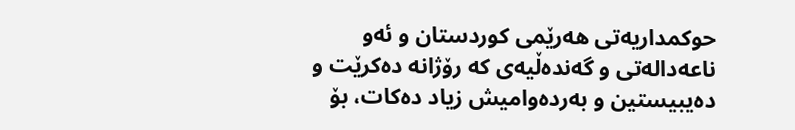حوکمداریه‌تى هه‌رێمى کوردستان و ئه‌و ناعه‌داله‌تى و گه‌نده‌ڵیه‌ى که‌ رۆژانه‌ ده‌کرێت و ده‌یبیستین و به‌رده‌وامیش زیاد ده‌کات، بۆ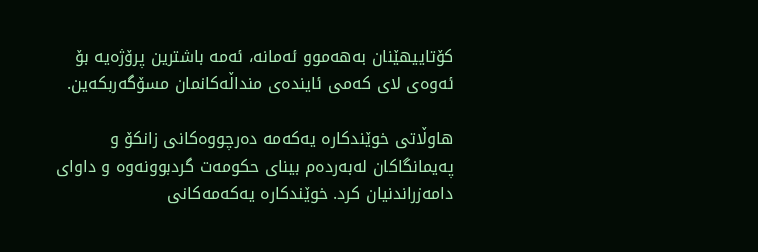کۆتاییهێنان به‌هه‌موو ئه‌مانه‌، ئه‌مه‌ باشترین پرۆژه‌یه‌ بۆ ئه‌وه‌ى لاى که‌مى ئاینده‌ى منداڵه‌کانمان مسۆگه‌ربکه‌ین.

هاوڵاتى خوێندکاره‌ یه‌که‌مه‌ ده‌رچووه‌کانى زانکۆ و په‌یمانگاکان له‌به‌رده‌م بیناى حکومه‌ت گردبوونه‌وه‌ و داواى دامه‌زراندنیان کرد. خوێندکاره‌ یه‌که‌مه‌کانى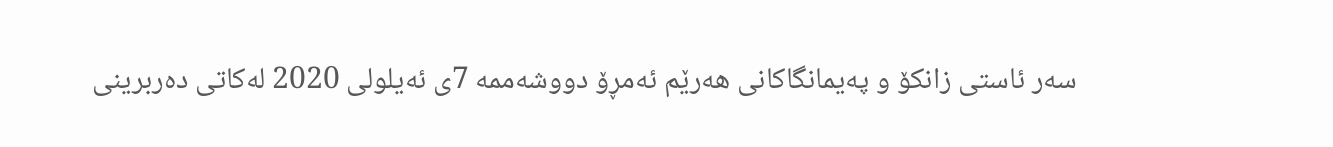سه‌ر ئاستى زانکۆ و په‌یمانگاکانى هه‌رێم ئه‌مڕۆ دووشه‌ممه‌ 7ى ئه‌یلولى 2020 له‌کاتى ده‌ربرینى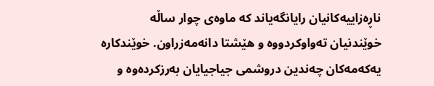ناڕه‌زاییه‌کانیان رایانگه‌یاند که‌ ماوه‌ى چوار ساڵه‌ خوێندنیان ته‌واوکردووه‌ و هێشتا دانه‌مه‌زراون. خوێندکاره‌ یه‌که‌مه‌کان چه‌ندین دروشمى جیاجیایان به‌رزکرده‌وه‌ و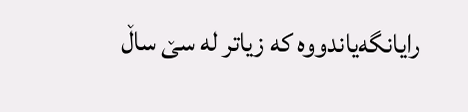رایانگه‌یاندووه‌ که‌ زیاتر له‌ سێ ساڵ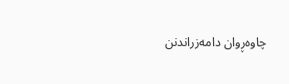چاوه‌ڕوان دامه‌زراندنن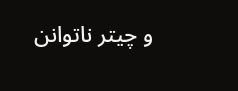و چیتر ناتوانن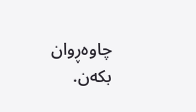چاوه‌ڕوان بکه‌ن.